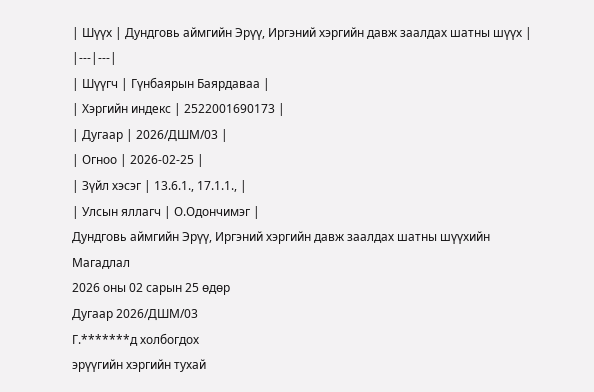| Шүүх | Дундговь аймгийн Эрүү, Иргэний хэргийн давж заалдах шатны шүүх |
|---|---|
| Шүүгч | Гүнбаярын Баярдаваа |
| Хэргийн индекс | 2522001690173 |
| Дугаар | 2026/ДШМ/03 |
| Огноо | 2026-02-25 |
| Зүйл хэсэг | 13.6.1., 17.1.1., |
| Улсын яллагч | О.Одончимэг |
Дундговь аймгийн Эрүү, Иргэний хэргийн давж заалдах шатны шүүхийн Магадлал
2026 оны 02 сарын 25 өдөр
Дугаар 2026/ДШМ/03
Г.*******д холбогдох
эрүүгийн хэргийн тухай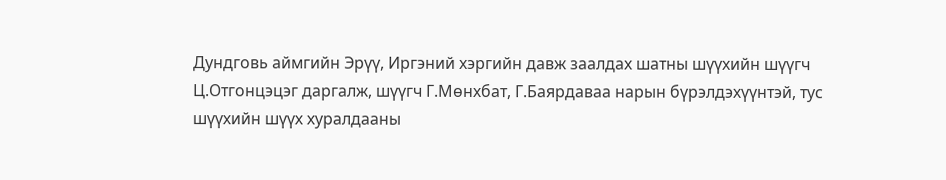Дундговь аймгийн Эрүү, Иргэний хэргийн давж заалдах шатны шүүхийн шүүгч Ц.Отгонцэцэг даргалж, шүүгч Г.Мөнхбат, Г.Баярдаваа нарын бүрэлдэхүүнтэй, тус шүүхийн шүүх хуралдааны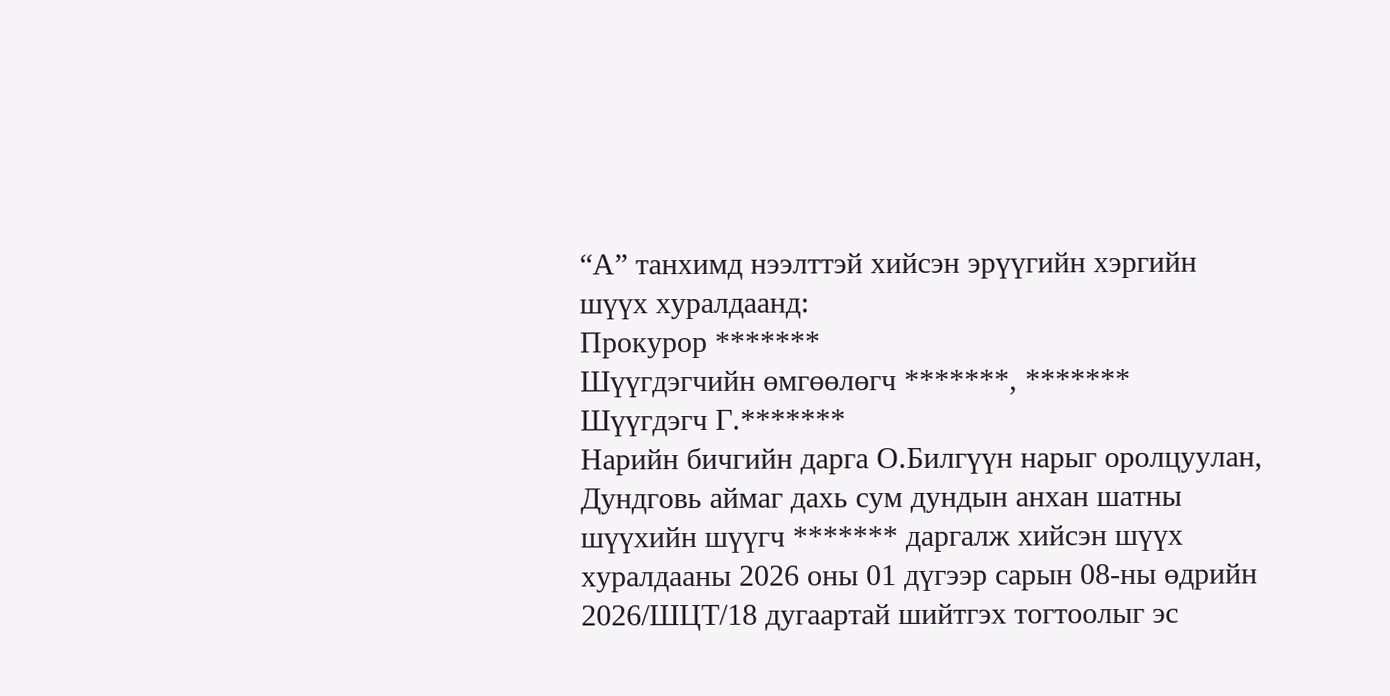“А” танхимд нээлттэй хийсэн эрүүгийн хэргийн шүүх хуралдаанд:
Прокурор *******
Шүүгдэгчийн өмгөөлөгч *******, *******
Шүүгдэгч Г.*******
Нарийн бичгийн дарга О.Билгүүн нарыг оролцуулан,
Дундговь аймаг дахь сум дундын анхан шатны шүүхийн шүүгч ******* даргалж хийсэн шүүх хуралдааны 2026 оны 01 дүгээр сарын 08-ны өдрийн 2026/ШЦТ/18 дугаартай шийтгэх тогтоолыг эс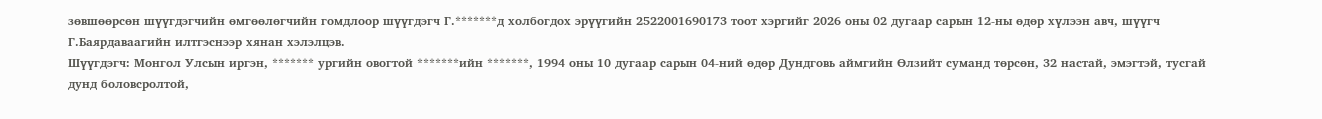зөвшөөрсөн шүүгдэгчийн өмгөөлөгчийн гомдлоор шүүгдэгч Г.*******д холбогдох эрүүгийн 2522001690173 тоот хэргийг 2026 оны 02 дугаар сарын 12-ны өдөр хүлээн авч, шүүгч Г.Баярдаваагийн илтгэснээр хянан хэлэлцэв.
Шүүгдэгч: Монгол Улсын иргэн, ******* ургийн овогтой *******ийн *******, 1994 оны 10 дугаар сарын 04-ний өдөр Дундговь аймгийн Өлзийт суманд төрсөн, 32 настай, эмэгтэй, тусгай дунд боловсролтой,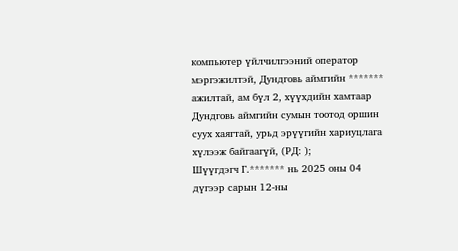компьютер үйлчилгээний оператор мэргэжилтэй, Дундговь аймгийн ******* ажилтай, ам бүл 2, хүүхдийн хамтаар Дундговь аймгийн сумын тоотод оршин суух хаягтай, урьд эрүүгийн хариуцлага хүлээж байгаагүй, (РД: );
Шүүгдэгч Г.******* нь 2025 оны 04 дүгээр сарын 12-ны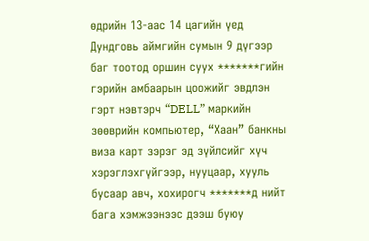өдрийн 13-аас 14 цагийн үед Дундговь аймгийн сумын 9 дүгээр баг тоотод оршин суух *******гийн гэрийн амбаарын цоожийг эвдлэн гэрт нэвтэрч “DELL” маркийн зөөврийн компьютер, “Хаан” банкны виза карт зэрэг эд зүйлсийг хүч хэрэглэхгүйгээр, нууцаар, хууль бусаар авч, хохирогч *******д нийт бага хэмжээнээс дээш буюу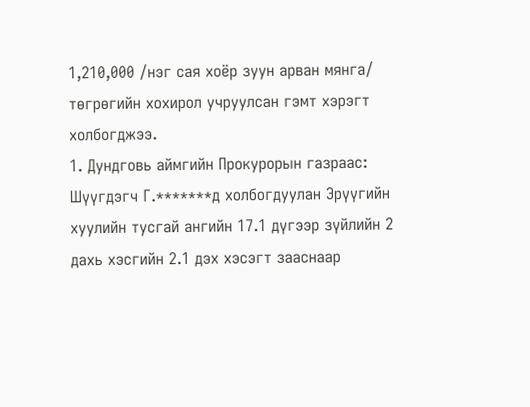1,210,000 /нэг сая хоёр зуун арван мянга/ төгрөгийн хохирол учруулсан гэмт хэрэгт холбогджээ.
1. Дундговь аймгийн Прокурорын газраас: Шүүгдэгч Г.*******д холбогдуулан Эрүүгийн хуулийн тусгай ангийн 17.1 дүгээр зүйлийн 2 дахь хэсгийн 2.1 дэх хэсэгт зааснаар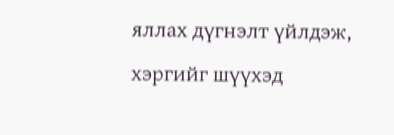яллах дүгнэлт үйлдэж, хэргийг шүүхэд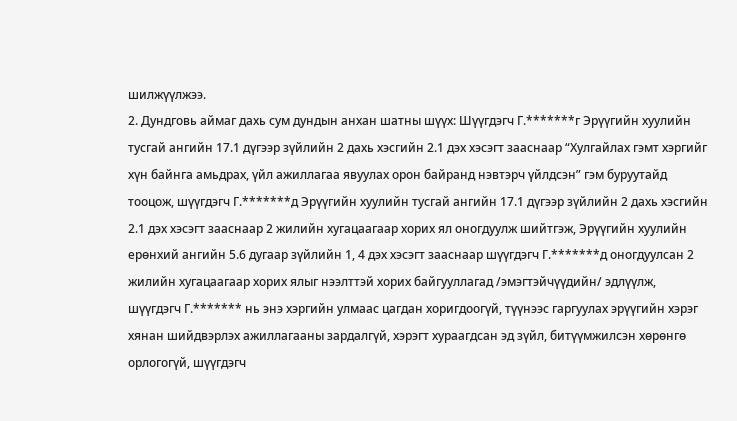шилжүүлжээ.
2. Дундговь аймаг дахь сум дундын анхан шатны шүүх: Шүүгдэгч Г.*******г Эрүүгийн хуулийн тусгай ангийн 17.1 дүгээр зүйлийн 2 дахь хэсгийн 2.1 дэх хэсэгт зааснаар “Хулгайлах гэмт хэргийг хүн байнга амьдрах, үйл ажиллагаа явуулах орон байранд нэвтэрч үйлдсэн” гэм буруутайд тооцож, шүүгдэгч Г.*******д Эрүүгийн хуулийн тусгай ангийн 17.1 дүгээр зүйлийн 2 дахь хэсгийн 2.1 дэх хэсэгт зааснаар 2 жилийн хугацаагаар хорих ял оногдуулж шийтгэж, Эрүүгийн хуулийн ерөнхий ангийн 5.6 дугаар зүйлийн 1, 4 дэх хэсэгт зааснаар шүүгдэгч Г.*******д оногдуулсан 2 жилийн хугацаагаар хорих ялыг нээлттэй хорих байгууллагад /эмэгтэйчүүдийн/ эдлүүлж, шүүгдэгч Г.******* нь энэ хэргийн улмаас цагдан хоригдоогүй, түүнээс гаргуулах эрүүгийн хэрэг хянан шийдвэрлэх ажиллагааны зардалгүй, хэрэгт хураагдсан эд зүйл, битүүмжилсэн хөрөнгө орлогогүй, шүүгдэгч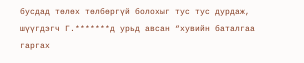бусдад төлөх төлбөргүй болохыг тус тус дурдаж, шүүгдэгч Г.*******д урьд авсан “хувийн баталгаа гаргах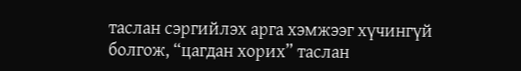таслан сэргийлэх арга хэмжээг хүчингүй болгож, “цагдан хорих” таслан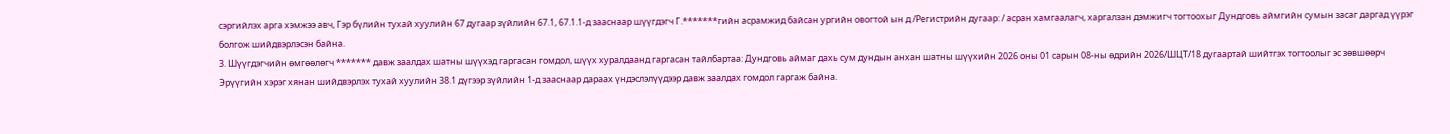сэргийлэх арга хэмжээ авч, Гэр бүлийн тухай хуулийн 67 дугаар зүйлийн 67.1, 67.1.1-д зааснаар шүүгдэгч Г.*******гийн асрамжид байсан ургийн овогтой ын д /Регистрийн дугаар: / асран хамгаалагч, харгалзан дэмжигч тогтоохыг Дундговь аймгийн сумын засаг даргад үүрэг болгож шийдвэрлэсэн байна.
3. Шүүгдэгчийн өмгөөлөгч ******* давж заалдах шатны шүүхэд гаргасан гомдол, шүүх хуралдаанд гаргасан тайлбартаа: Дундговь аймаг дахь сум дундын анхан шатны шүүхийн 2026 оны 01 сарын 08-ны өдрийн 2026/ШЦТ/18 дугаартай шийтгэх тогтоолыг эс зөвшөөрч Эрүүгийн хэрэг хянан шийдвэрлэх тухай хуулийн 38.1 дүгээр зүйлийн 1-д зааснаар дараах үндэслэлүүдээр давж заалдах гомдол гаргаж байна.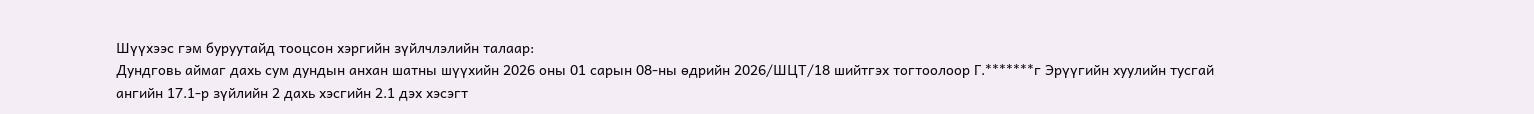Шүүхээс гэм буруутайд тооцсон хэргийн зүйлчлэлийн талаар:
Дундговь аймаг дахь сум дундын анхан шатны шүүхийн 2026 оны 01 сарын 08-ны өдрийн 2026/ШЦТ/18 шийтгэх тогтоолоор Г.*******г Эрүүгийн хуулийн тусгай ангийн 17.1-р зүйлийн 2 дахь хэсгийн 2.1 дэх хэсэгт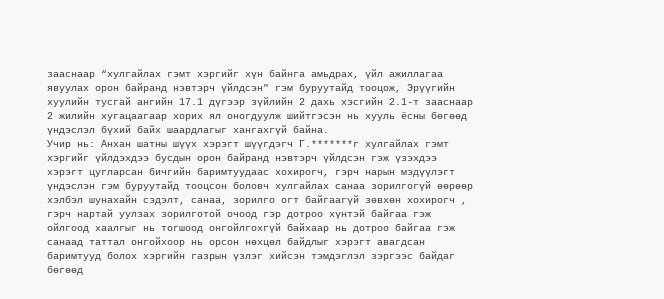зааснаар “хулгайлах гэмт хэргийг хүн байнга амьдрах, үйл ажиллагаа явуулах орон байранд нэвтэрч үйлдсэн" гэм буруутайд тооцож, Эрүүгийн хуулийн тусгай ангийн 17.1 дүгээр зүйлийн 2 дахь хэсгийн 2.1-т зааснаар 2 жилийн хугацаагаар хорих ял оногдуулж шийтгэсэн нь хууль ёсны бөгөөд үндэслэл бүхий байх шаардлагыг хангахгүй байна.
Учир нь: Анхан шатны шүүх хэрэгт шүүгдэгч Г.*******г хулгайлах гэмт хэргийг үйлдэхдээ бусдын орон байранд нэвтэрч үйлдсэн гэж үзэхдээ хэрэгт цугларсан бичгийн баримтуудаас хохирогч, гэрч нарын мэдүүлэгт үндэслэн гэм буруутайд тооцсон боловч хулгайлах санаа зорилгогүй өөрөөр хэлбэл шунахайн сэдэлт, санаа, зорилго огт байгаагүй зөвхөн хохирогч , гэрч нартай уулзах зорилготой очоод гэр дотроо хүнтэй байгаа гэж ойлгоод хаалгыг нь тогшоод онгойлгохгүй байхаар нь дотроо байгаа гэж санаад таттал онгойхоор нь орсон нөхцөл байдлыг хэрэгт авагдсан баримтууд болох хэргийн газрын үзлэг хийсэн тэмдэглэл зэргээс байдаг бөгөөд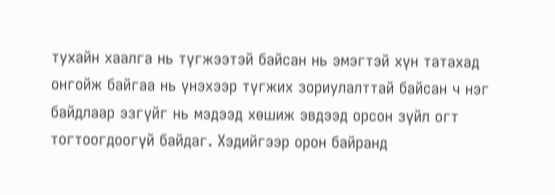тухайн хаалга нь түгжээтэй байсан нь эмэгтэй хүн татахад онгойж байгаа нь үнэхээр түгжих зориулалттай байсан ч нэг байдлаар эзгүйг нь мэдээд хөшиж эвдээд орсон зүйл огт тогтоогдоогүй байдаг. Хэдийгээр орон байранд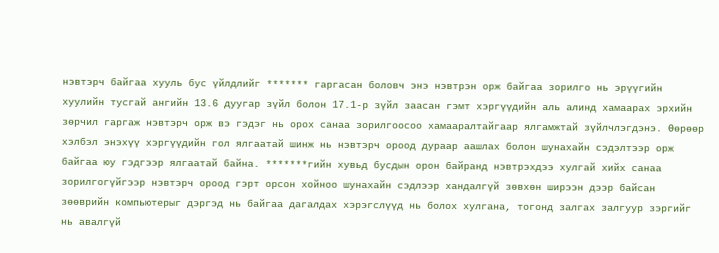нэвтэрч байгаа хууль бус үйлдлийг ******* гаргасан боловч энэ нэвтрэн орж байгаа зорилго нь эрүүгийн хуулийн тусгай ангийн 13.6 дуугар зүйл болон 17.1-р зүйл заасан гэмт хэргүүдийн аль алинд хамаарах эрхийн зөрчил гаргаж нэвтэрч орж вэ гэдэг нь орох санаа зорилгоосоо хамааралтайгаар ялгамжтай зүйлчлэгдэнэ. Өөрөөр хэлбэл энэхүү хэргүүдийн гол ялгаатай шинж нь нэвтэрч ороод дураар аашлах болон шунахайн сэдэлтээр орж байгаа юу гэдгээр ялгаатай байна. *******гийн хувьд бусдын орон байранд нэвтрэхдээ хулгай хийх санаа зорилгогүйгээр нэвтэрч ороод гэрт орсон хойноо шунахайн сэдлээр хандалгүй зөвхөн ширээн дээр байсан зөөврийн компьютерыг дэргэд нь байгаа дагалдах хэрэгслүүд нь болох хулгана, тогонд залгах залгуур зэргийг нь авалгүй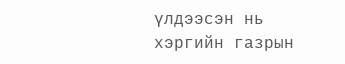үлдээсэн нь хэргийн газрын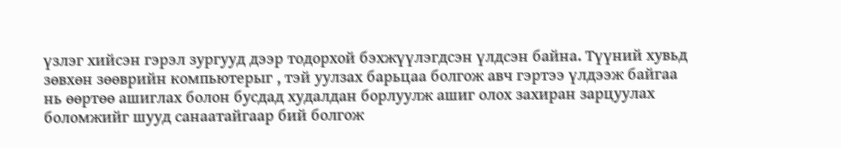үзлэг хийсэн гэрэл зургууд дээр тодорхой бэхжүүлэгдсэн үлдсэн байна. Түүний хувьд зөвхөн зөөврийн компьютерыг , тэй уулзах барьцаа болгож авч гэртээ үлдээж байгаа нь өөртөө ашиглах болон бусдад худалдан борлуулж ашиг олох захиран зарцуулах боломжийг шууд санаатайгаар бий болгож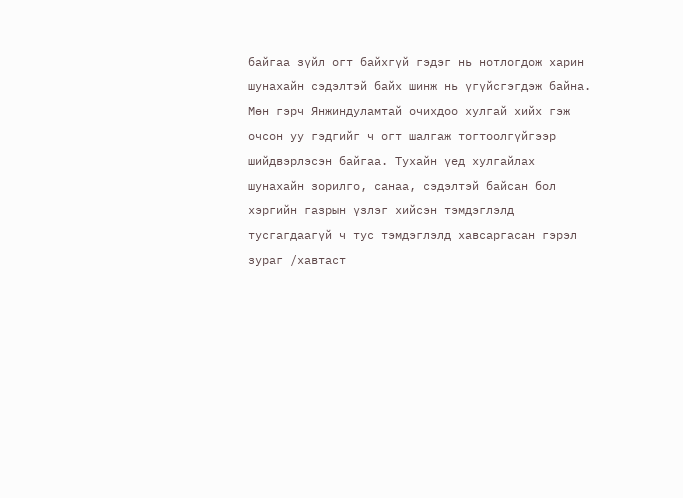байгаа зүйл огт байхгүй гэдэг нь нотлогдож харин шунахайн сэдэлтэй байх шинж нь үгүйсгэгдэж байна. Мөн гэрч Янжиндуламтай очихдоо хулгай хийх гэж очсон уу гэдгийг ч огт шалгаж тогтоолгүйгээр шийдвэрлэсэн байгаа. Тухайн үед хулгайлах шунахайн зорилго, санаа, сэдэлтэй байсан бол хэргийн газрын үзлэг хийсэн тэмдэглэлд тусгагдаагүй ч тус тэмдэглэлд хавсаргасан гэрэл зураг /хавтаст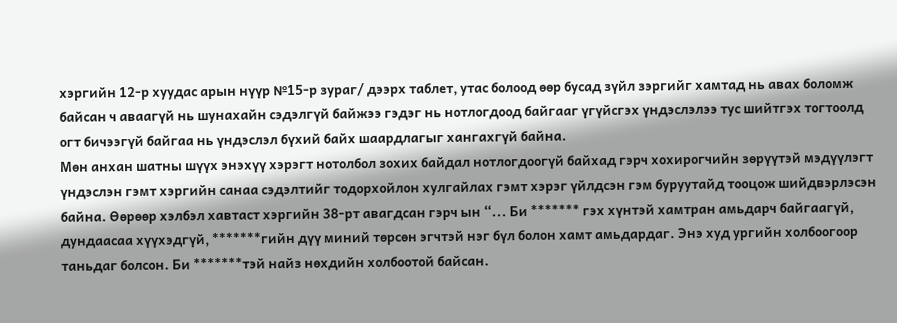хэргийн 12-р хуудас арын нүүр №15-р зураг/ дээрх таблет, утас болоод өөр бусад зүйл зэргийг хамтад нь авах боломж байсан ч аваагүй нь шунахайн сэдэлгүй байжээ гэдэг нь нотлогдоод байгааг үгүйсгэх үндэслэлээ тус шийтгэх тогтоолд огт бичээгүй байгаа нь үндэслэл бүхий байх шаардлагыг хангахгүй байна.
Мөн анхан шатны шүүх энэхүү хэрэгт нотолбол зохих байдал нотлогдоогүй байхад гэрч хохирогчийн зөрүүтэй мэдүүлэгт үндэслэн гэмт хэргийн санаа сэдэлтийг тодорхойлон хулгайлах гэмт хэрэг үйлдсэн гэм буруутайд тооцож шийдвэрлэсэн байна. Өөрөөр хэлбэл хавтаст хэргийн 38-рт авагдсан гэрч ын “... Би ******* гэх хүнтэй хамтран амьдарч байгаагүй, дундаасаа хүүхэдгүй, *******гийн дүү миний төрсөн эгчтэй нэг бүл болон хамт амьдардаг. Энэ худ ургийн холбоогоор таньдаг болсон. Би *******тэй найз нөхдийн холбоотой байсан.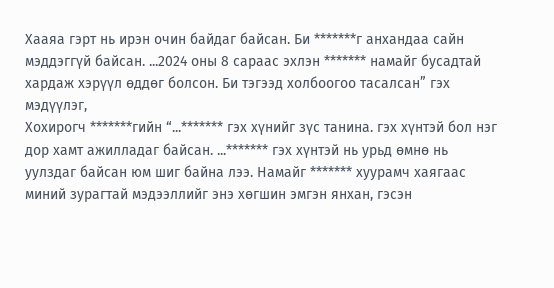Хааяа гэрт нь ирэн очин байдаг байсан. Би *******г анхандаа сайн мэддэггүй байсан. ...2024 оны 8 сараас эхлэн ******* намайг бусадтай хардаж хэрүүл өддөг болсон. Би тэгээд холбоогоо тасалсан” гэх мэдүүлэг,
Хохирогч *******гийн “...******* гэх хүнийг зүс танина. гэх хүнтэй бол нэг дор хамт ажилладаг байсан. ...******* гэх хүнтэй нь урьд өмнө нь уулздаг байсан юм шиг байна лээ. Намайг ******* хуурамч хаягаас миний зурагтай мэдээллийг энэ хөгшин эмгэн янхан, гэсэн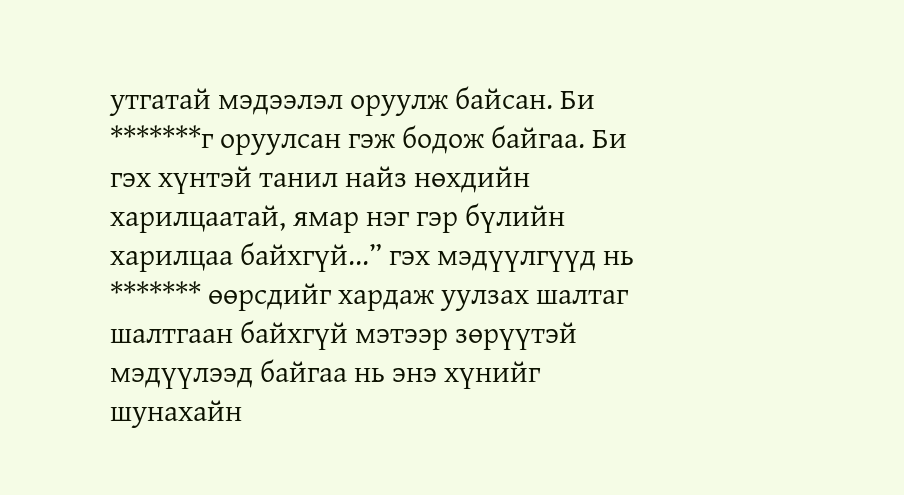утгатай мэдээлэл оруулж байсан. Би *******г оруулсан гэж бодож байгаа. Би гэх хүнтэй танил найз нөхдийн харилцаатай, ямар нэг гэр бүлийн харилцаа байхгүй...” гэх мэдүүлгүүд нь ******* өөрсдийг хардаж уулзах шалтаг шалтгаан байхгүй мэтээр зөрүүтэй мэдүүлээд байгаа нь энэ хүнийг шунахайн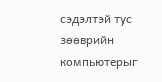сэдэлтэй тус зөөврийн компьютерыг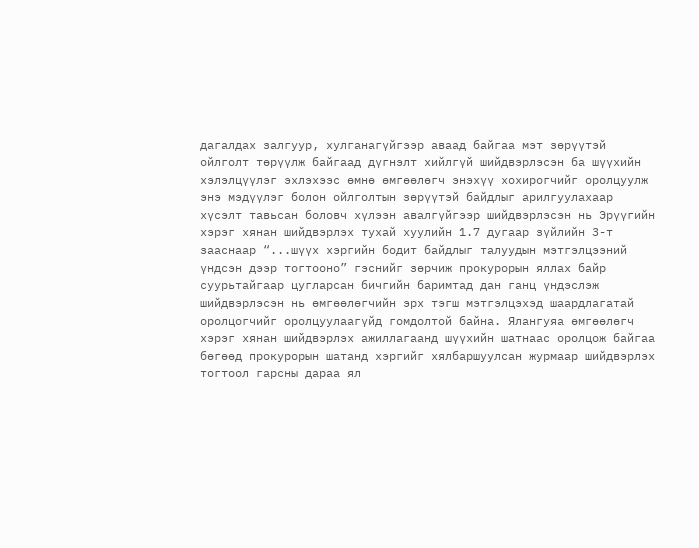дагалдах залгуур, хулганагүйгээр аваад байгаа мэт зөрүүтэй ойлголт төрүүлж байгаад дүгнэлт хийлгүй шийдвэрлэсэн ба шүүхийн хэлэлцүүлэг эхлэхээс өмнө өмгөөлөгч энэхүү хохирогчийг оролцуулж энэ мэдүүлэг болон ойлголтын зөрүүтэй байдлыг арилгуулахаар хүсэлт тавьсан боловч хүлээн авалгүйгээр шийдвэрлэсэн нь Эрүүгийн хэрэг хянан шийдвэрлэх тухай хуулийн 1.7 дугаар зүйлийн 3-т зааснаар “...шүүх хэргийн бодит байдлыг талуудын мэтгэлцээний үндсэн дээр тогтооно” гэснийг зөрчиж прокурорын яллах байр суурьтайгаар цугларсан бичгийн баримтад дан ганц үндэслэж шийдвэрлэсэн нь өмгөөлөгчийн эрх тэгш мэтгэлцэхэд шаардлагатай оролцогчийг оролцуулаагүйд гомдолтой байна. Ялангуяа өмгөөлөгч хэрэг хянан шийдвэрлэх ажиллагаанд шүүхийн шатнаас оролцож байгаа бөгөөд прокурорын шатанд хэргийг хялбаршуулсан журмаар шийдвэрлэх тогтоол гарсны дараа ял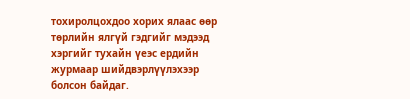тохиролцохдоо хорих ялаас өөр төрлийн ялгүй гэдгийг мэдээд хэргийг тухайн үеэс ердийн журмаар шийдвэрлүүлэхээр болсон байдаг.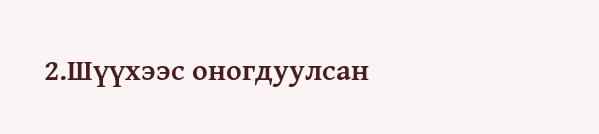2.Шүүхээс оногдуулсан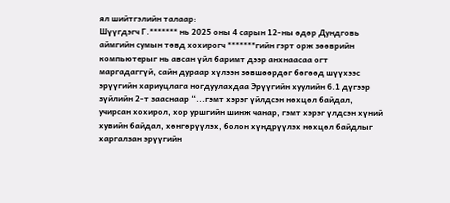ял шийтгэлийн талаар:
Шүүгдэгч Г.******* нь 2025 оны 4 сарын 12-ны өдөр Дундговь аймгийн сумын төвд хохирогч *******гийн гэрт орж зөөврийн компьютерыг нь авсан үйл баримт дээр анхнаасаа огт маргадаггүй, сайн дураар хүлээн зөвшөөрдөг бөгөөд шүүхээс эрүүгийн хариуцлага ногдуулахдаа Эрүүгийн хуулийн 6.1 дүгээр зүйлийн 2-т зааснаар “...гэмт хэрэг үйлдсэн нөхцөл байдал, учирсан хохирол, хор уршгийн шинж чанар, гэмт хэрэг үлдсэн хүний хувийн байдал, хөнгөрүүлэх, болон хүндрүүлэх нөхцөл байдлыг харгалзан эрүүгийн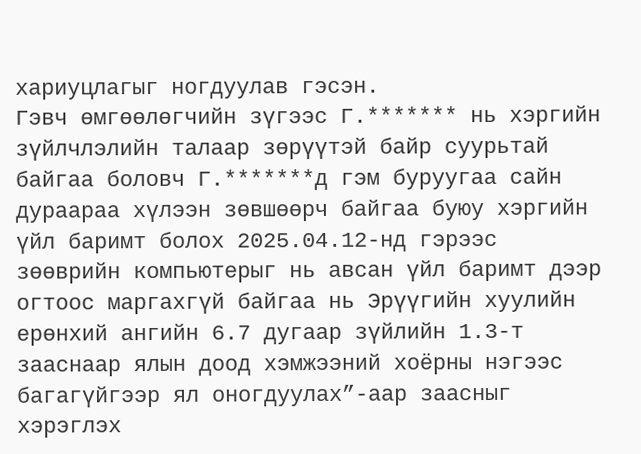хариуцлагыг ногдуулав гэсэн.
Гэвч өмгөөлөгчийн зүгээс Г.******* нь хэргийн зүйлчлэлийн талаар зөрүүтэй байр суурьтай байгаа боловч Г.*******д гэм буруугаа сайн дураараа хүлээн зөвшөөрч байгаа буюу хэргийн үйл баримт болох 2025.04.12-нд гэрээс зөөврийн компьютерыг нь авсан үйл баримт дээр огтоос маргахгүй байгаа нь Эрүүгийн хуулийн ерөнхий ангийн 6.7 дугаар зүйлийн 1.3-т зааснаар ялын доод хэмжээний хоёрны нэгээс багагүйгээр ял оногдуулах”-аар заасныг хэрэглэх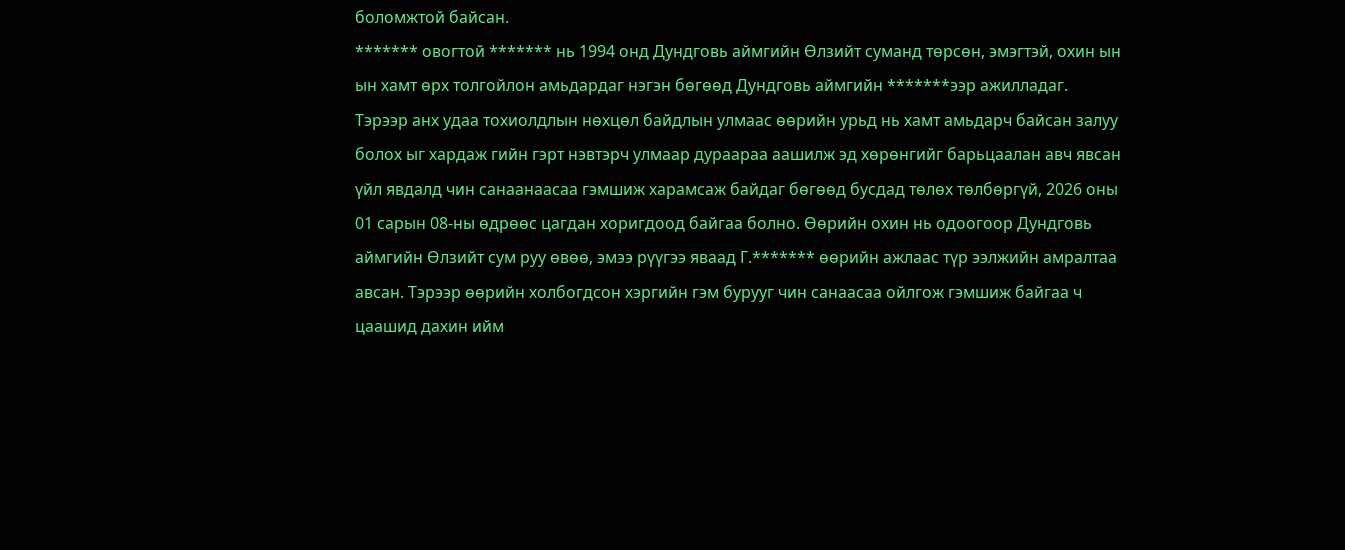боломжтой байсан.
******* овогтой ******* нь 1994 онд Дундговь аймгийн Өлзийт суманд төрсөн, эмэгтэй, охин ын ын хамт өрх толгойлон амьдардаг нэгэн бөгөөд Дундговь аймгийн *******ээр ажилладаг. Тэрээр анх удаа тохиолдлын нөхцөл байдлын улмаас өөрийн урьд нь хамт амьдарч байсан залуу болох ыг хардаж гийн гэрт нэвтэрч улмаар дураараа аашилж эд хөрөнгийг барьцаалан авч явсан үйл явдалд чин санаанаасаа гэмшиж харамсаж байдаг бөгөөд бусдад төлөх төлбөргүй, 2026 оны 01 сарын 08-ны өдрөөс цагдан хоригдоод байгаа болно. Өөрийн охин нь одоогоор Дундговь аймгийн Өлзийт сум руу өвөө, эмээ рүүгээ яваад Г.******* өөрийн ажлаас түр ээлжийн амралтаа авсан. Тэрээр өөрийн холбогдсон хэргийн гэм бурууг чин санаасаа ойлгож гэмшиж байгаа ч цаашид дахин ийм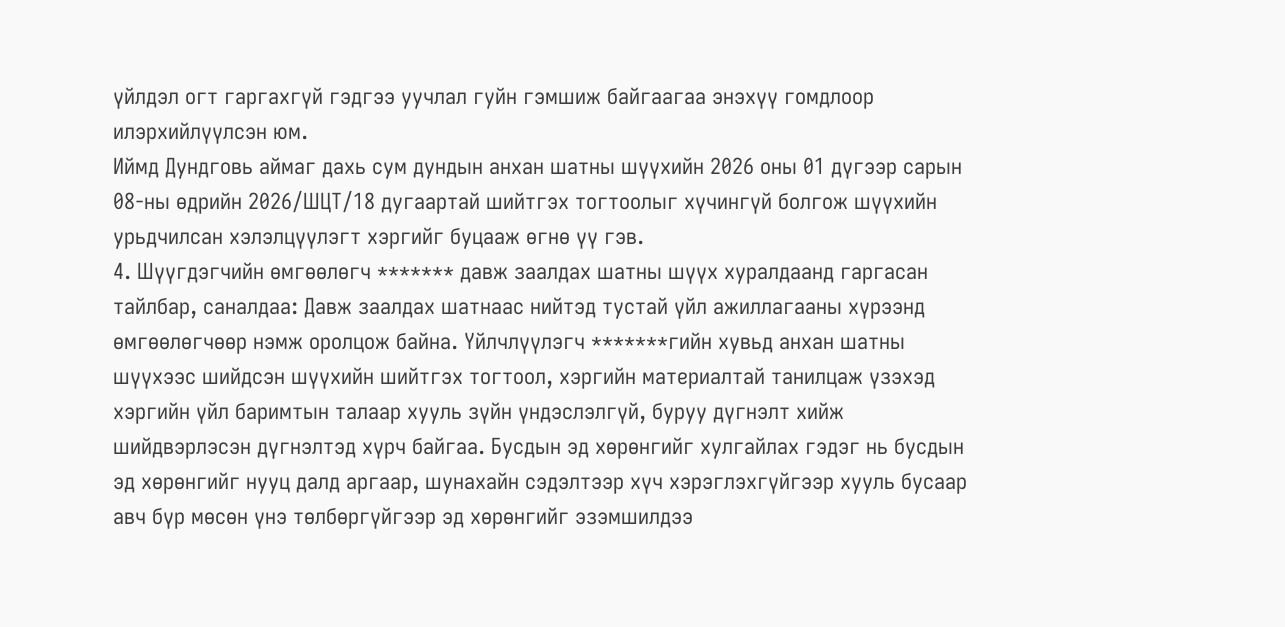үйлдэл огт гаргахгүй гэдгээ уучлал гуйн гэмшиж байгаагаа энэхүү гомдлоор илэрхийлүүлсэн юм.
Иймд Дундговь аймаг дахь сум дундын анхан шатны шүүхийн 2026 оны 01 дүгээр сарын 08-ны өдрийн 2026/ШЦТ/18 дугаартай шийтгэх тогтоолыг хүчингүй болгож шүүхийн урьдчилсан хэлэлцүүлэгт хэргийг буцааж өгнө үү гэв.
4. Шүүгдэгчийн өмгөөлөгч ******* давж заалдах шатны шүүх хуралдаанд гаргасан тайлбар, саналдаа: Давж заалдах шатнаас нийтэд тустай үйл ажиллагааны хүрээнд өмгөөлөгчөөр нэмж оролцож байна. Үйлчлүүлэгч *******гийн хувьд анхан шатны шүүхээс шийдсэн шүүхийн шийтгэх тогтоол, хэргийн материалтай танилцаж үзэхэд хэргийн үйл баримтын талаар хууль зүйн үндэслэлгүй, буруу дүгнэлт хийж шийдвэрлэсэн дүгнэлтэд хүрч байгаа. Бусдын эд хөрөнгийг хулгайлах гэдэг нь бусдын эд хөрөнгийг нууц далд аргаар, шунахайн сэдэлтээр хүч хэрэглэхгүйгээр хууль бусаар авч бүр мөсөн үнэ төлбөргүйгээр эд хөрөнгийг эзэмшилдээ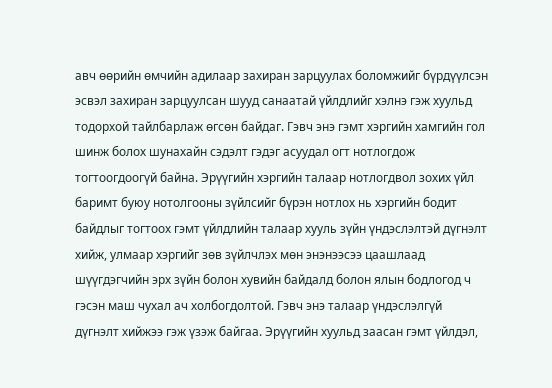авч өөрийн өмчийн адилаар захиран зарцуулах боломжийг бүрдүүлсэн эсвэл захиран зарцуулсан шууд санаатай үйлдлийг хэлнэ гэж хуульд тодорхой тайлбарлаж өгсөн байдаг. Гэвч энэ гэмт хэргийн хамгийн гол шинж болох шунахайн сэдэлт гэдэг асуудал огт нотлогдож тогтоогдоогүй байна. Эрүүгийн хэргийн талаар нотлогдвол зохих үйл баримт буюу нотолгооны зүйлсийг бүрэн нотлох нь хэргийн бодит байдлыг тогтоох гэмт үйлдлийн талаар хууль зүйн үндэслэлтэй дүгнэлт хийж, улмаар хэргийг зөв зүйлчлэх мөн энэнээсээ цаашлаад шүүгдэгчийн эрх зүйн болон хувийн байдалд болон ялын бодлогод ч гэсэн маш чухал ач холбогдолтой. Гэвч энэ талаар үндэслэлгүй дүгнэлт хийжээ гэж үзэж байгаа. Эрүүгийн хуульд заасан гэмт үйлдэл,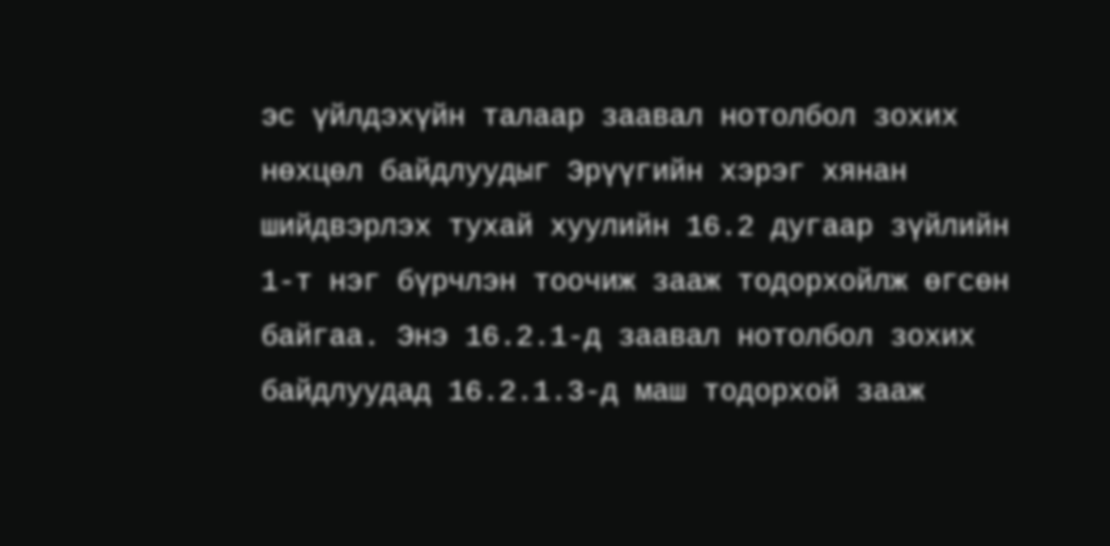эс үйлдэхүйн талаар заавал нотолбол зохих нөхцөл байдлуудыг Эрүүгийн хэрэг хянан шийдвэрлэх тухай хуулийн 16.2 дугаар зүйлийн 1-т нэг бүрчлэн тоочиж зааж тодорхойлж өгсөн байгаа. Энэ 16.2.1-д заавал нотолбол зохих байдлуудад 16.2.1.3-д маш тодорхой зааж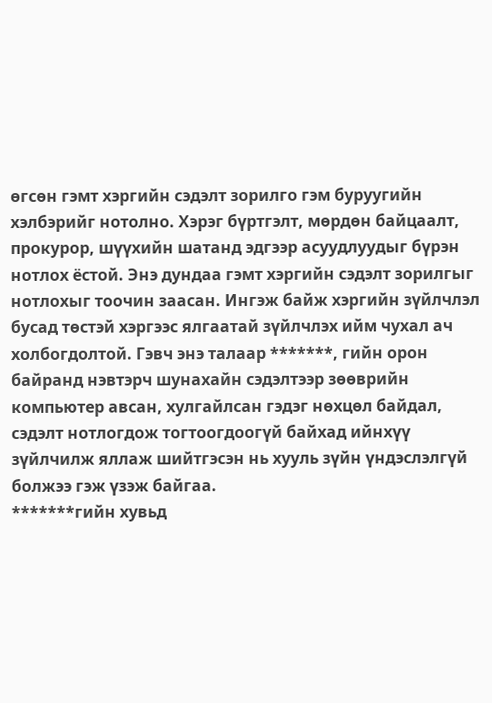өгсөн гэмт хэргийн сэдэлт зорилго гэм буруугийн хэлбэрийг нотолно. Хэрэг бүртгэлт, мөрдөн байцаалт, прокурор, шүүхийн шатанд эдгээр асуудлуудыг бүрэн нотлох ёстой. Энэ дундаа гэмт хэргийн сэдэлт зорилгыг нотлохыг тоочин заасан. Ингэж байж хэргийн зүйлчлэл бусад төстэй хэргээс ялгаатай зүйлчлэх ийм чухал ач холбогдолтой. Гэвч энэ талаар *******, гийн орон байранд нэвтэрч шунахайн сэдэлтээр зөөврийн компьютер авсан, хулгайлсан гэдэг нөхцөл байдал, сэдэлт нотлогдож тогтоогдоогүй байхад ийнхүү зүйлчилж яллаж шийтгэсэн нь хууль зүйн үндэслэлгүй болжээ гэж үзэж байгаа.
*******гийн хувьд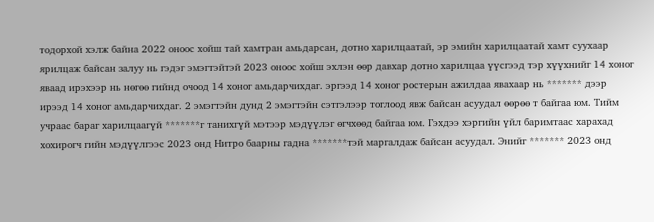тодорхой хэлж байна 2022 оноос хойш тай хамтран амьдарсан, дотно харилцаатай, эр эмийн харилцаатай хамт суухаар ярилцаж байсан залуу нь гэдэг эмэгтэйтэй 2023 оноос хойш эхлэн өөр давхар дотно харилцаа үүсгээд тэр хүүхнийг 14 хоног яваад ирэхээр нь нөгөө гийнд очоод 14 хоног амьдарчихдаг. эргээд 14 хоног ростерын ажилдаа явахаар нь ******* дээр ирээд 14 хоног амьдарчихдаг. 2 эмэгтэйн дунд 2 эмэгтэйн сэтгэлээр тоглоод явж байсан асуудал өөрөө т байгаа юм. Тийм учраас бараг харилцаагүй *******г танихгүй мэтээр мэдүүлэг өгчхөөд байгаа юм. Гэхдээ хэргийн үйл баримтаас харахад хохирогч гийн мэдүүлгээс 2023 онд Нитро баарны гадна *******тэй маргалдаж байсан асуудал. Энийг ******* 2023 онд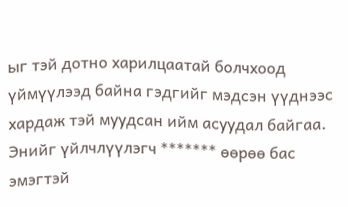ыг тэй дотно харилцаатай болчхоод үймүүлээд байна гэдгийг мэдсэн үүднээс хардаж тэй муудсан ийм асуудал байгаа. Энийг үйлчлүүлэгч ******* өөрөө бас эмэгтэй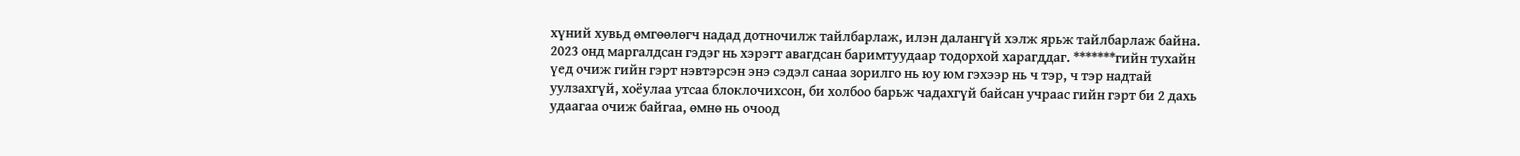хүний хувьд өмгөөлөгч надад дотночилж тайлбарлаж, илэн далангүй хэлж ярьж тайлбарлаж байна. 2023 онд маргалдсан гэдэг нь хэрэгт авагдсан баримтуудаар тодорхой харагддаг. *******гийн тухайн үед очиж гийн гэрт нэвтэрсэн энэ сэдэл санаа зорилго нь юу юм гэхээр нь ч тэр, ч тэр надтай уулзахгүй, хоёулаа утсаа блоклочихсон, би холбоо барьж чадахгүй байсан учраас гийн гэрт би 2 дахь удаагаа очиж байгаа, өмнө нь очоод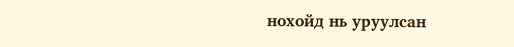нохойд нь уруулсан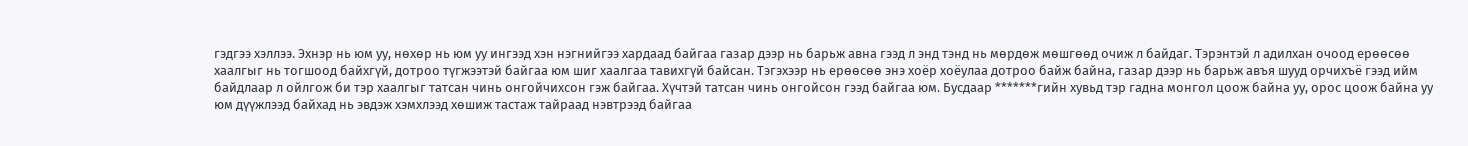гэдгээ хэллээ. Эхнэр нь юм уу, нөхөр нь юм уу ингээд хэн нэгнийгээ хардаад байгаа газар дээр нь барьж авна гээд л энд тэнд нь мөрдөж мөшгөөд очиж л байдаг. Тэрэнтэй л адилхан очоод ерөөсөө хаалгыг нь тогшоод байхгүй, дотроо түгжээтэй байгаа юм шиг хаалгаа тавихгүй байсан. Тэгэхээр нь ерөөсөө энэ хоёр хоёулаа дотроо байж байна, газар дээр нь барьж авъя шууд орчихъё гээд ийм байдлаар л ойлгож би тэр хаалгыг татсан чинь онгойчихсон гэж байгаа. Хүчтэй татсан чинь онгойсон гээд байгаа юм. Бусдаар *******гийн хувьд тэр гадна монгол цоож байна уу, орос цоож байна уу юм дүүжлээд байхад нь эвдэж хэмхлээд хөшиж тастаж тайраад нэвтрээд байгаа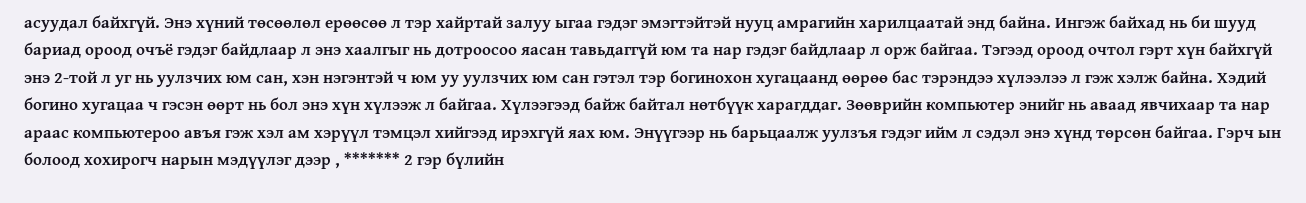асуудал байхгүй. Энэ хүний төсөөлөл ерөөсөө л тэр хайртай залуу ыгаа гэдэг эмэгтэйтэй нууц амрагийн харилцаатай энд байна. Ингэж байхад нь би шууд бариад ороод очъё гэдэг байдлаар л энэ хаалгыг нь дотроосоо яасан тавьдаггүй юм та нар гэдэг байдлаар л орж байгаа. Тэгээд ороод очтол гэрт хүн байхгүй энэ 2-той л уг нь уулзчих юм сан, хэн нэгэнтэй ч юм уу уулзчих юм сан гэтэл тэр богинохон хугацаанд өөрөө бас тэрэндээ хүлээлээ л гэж хэлж байна. Хэдий богино хугацаа ч гэсэн өөрт нь бол энэ хүн хүлээж л байгаа. Хүлээгээд байж байтал нөтбүүк харагддаг. Зөөврийн компьютер энийг нь аваад явчихаар та нар араас компьютероо авъя гэж хэл ам хэрүүл тэмцэл хийгээд ирэхгүй яах юм. Энүүгээр нь барьцаалж уулзъя гэдэг ийм л сэдэл энэ хүнд төрсөн байгаа. Гэрч ын болоод хохирогч нарын мэдүүлэг дээр , ******* 2 гэр бүлийн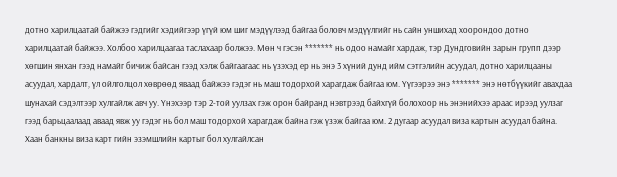дотно харилцаатай байжээ гэдгийг хэдийгээр үгүй юм шиг мэдүүлээд байгаа боловч мэдүүлгийг нь сайн уншихад хоорондоо дотно харилцаатай байжээ. Холбоо харилцаагаа таслахаар болжээ. Мөн ч гэсэн ******* нь одоо намайг хардаж, тэр Дундговийн зарын групп дээр хөгшин янхан гээд намайг бичиж байсан гээд хэлж байгаагаас нь үзэхэд ер нь энэ 3 хүний дунд ийм сэтгэлийн асуудал, дотно харилцааны асуудал, хардалт, үл ойлголцол хөврөөд яваад байжээ гэдэг нь маш тодорхой харагдаж байгаа юм. Үүгээрээ энэ ******* энэ нөтбүүкийг авахдаа шунахай сэдэлтээр хулгайлж авч уу. Үнэхээр тэр 2-той уулзах гэж орон байранд нэвтрээд байхгүй болохоор нь энэнийхээ араас ирээд уулзаг гээд барьцаалаад аваад явж уу гэдэг нь бол маш тодорхой харагдаж байна гэж үзэж байгаа юм. 2 дугаар асуудал виза картын асуудал байна. Хаан банкны виза карт гийн эзэмшлийн картыг бол хулгайлсан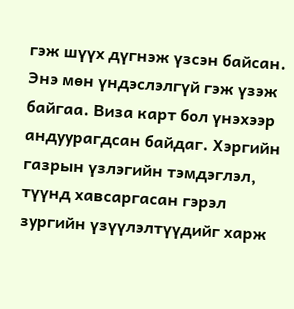гэж шүүх дүгнэж үзсэн байсан. Энэ мөн үндэслэлгүй гэж үзэж байгаа. Виза карт бол үнэхээр андуурагдсан байдаг. Хэргийн газрын үзлэгийн тэмдэглэл, түүнд хавсаргасан гэрэл зургийн үзүүлэлтүүдийг харж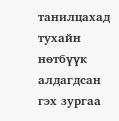танилцахад тухайн нөтбүүк алдагдсан гэх зургаа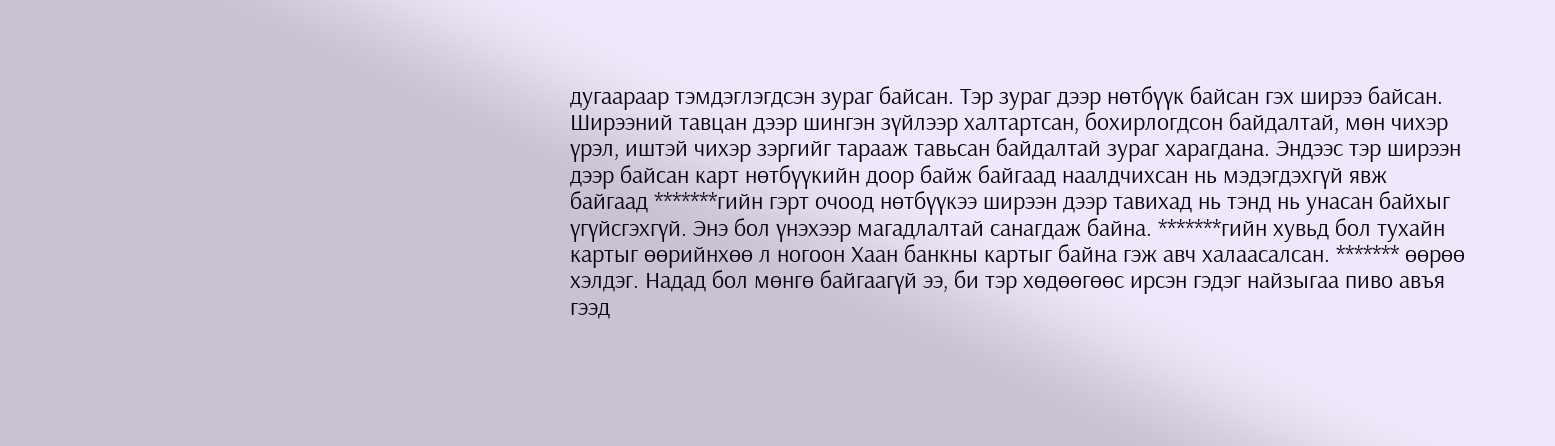дугаараар тэмдэглэгдсэн зураг байсан. Тэр зураг дээр нөтбүүк байсан гэх ширээ байсан. Ширээний тавцан дээр шингэн зүйлээр халтартсан, бохирлогдсон байдалтай, мөн чихэр үрэл, иштэй чихэр зэргийг тарааж тавьсан байдалтай зураг харагдана. Эндээс тэр ширээн дээр байсан карт нөтбүүкийн доор байж байгаад наалдчихсан нь мэдэгдэхгүй явж байгаад *******гийн гэрт очоод нөтбүүкээ ширээн дээр тавихад нь тэнд нь унасан байхыг үгүйсгэхгүй. Энэ бол үнэхээр магадлалтай санагдаж байна. *******гийн хувьд бол тухайн картыг өөрийнхөө л ногоон Хаан банкны картыг байна гэж авч халаасалсан. ******* өөрөө хэлдэг. Надад бол мөнгө байгаагүй ээ, би тэр хөдөөгөөс ирсэн гэдэг найзыгаа пиво авъя гээд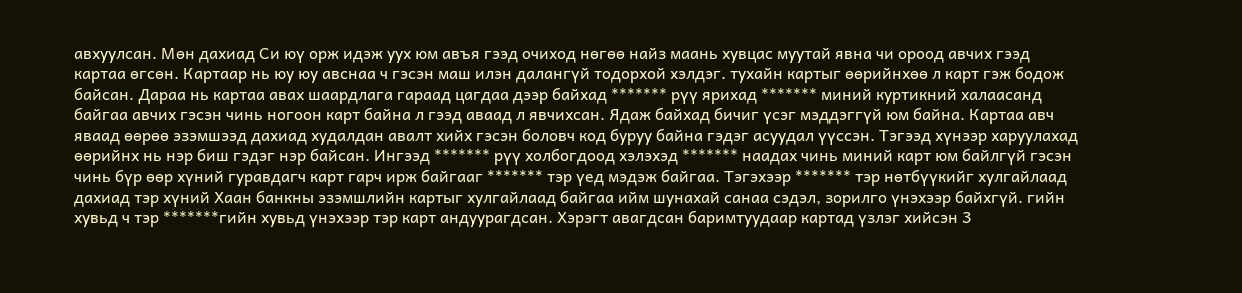авхуулсан. Мөн дахиад Си юү орж идэж уух юм авъя гээд очиход нөгөө найз маань хувцас муутай явна чи ороод авчих гээд картаа өгсөн. Картаар нь юу юу авснаа ч гэсэн маш илэн далангүй тодорхой хэлдэг. тухайн картыг өөрийнхөө л карт гэж бодож байсан. Дараа нь картаа авах шаардлага гараад цагдаа дээр байхад ******* рүү ярихад ******* миний куртикний халаасанд байгаа авчих гэсэн чинь ногоон карт байна л гээд аваад л явчихсан. Ядаж байхад бичиг үсэг мэддэггүй юм байна. Картаа авч яваад өөрөө эзэмшээд дахиад худалдан авалт хийх гэсэн боловч код буруу байна гэдэг асуудал үүссэн. Тэгээд хүнээр харуулахад өөрийнх нь нэр биш гэдэг нэр байсан. Ингээд ******* рүү холбогдоод хэлэхэд ******* наадах чинь миний карт юм байлгүй гэсэн чинь бүр өөр хүний гуравдагч карт гарч ирж байгааг ******* тэр үед мэдэж байгаа. Тэгэхээр ******* тэр нөтбүүкийг хулгайлаад дахиад тэр хүний Хаан банкны эзэмшлийн картыг хулгайлаад байгаа ийм шунахай санаа сэдэл, зорилго үнэхээр байхгүй. гийн хувьд ч тэр *******гийн хувьд үнэхээр тэр карт андуурагдсан. Хэрэгт авагдсан баримтуудаар картад үзлэг хийсэн 3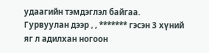удаагийн тэмдэглэл байгаа. Гурвуулан дээр , , ******* гэсэн 3 хүний яг л адилхан ногоон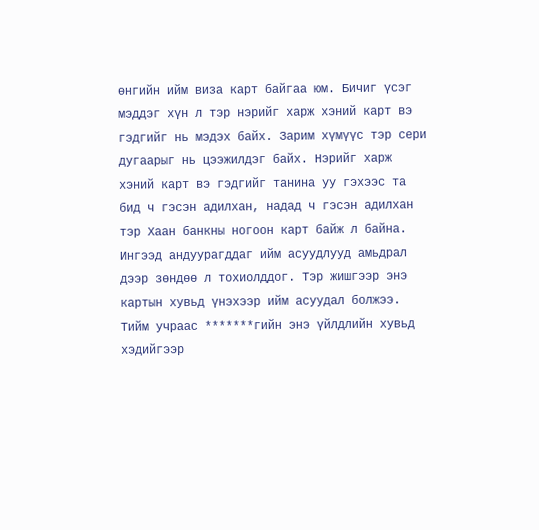өнгийн ийм виза карт байгаа юм. Бичиг үсэг мэддэг хүн л тэр нэрийг харж хэний карт вэ гэдгийг нь мэдэх байх. Зарим хүмүүс тэр сери дугаарыг нь цээжилдэг байх. Нэрийг харж хэний карт вэ гэдгийг танина уу гэхээс та бид ч гэсэн адилхан, надад ч гэсэн адилхан тэр Хаан банкны ногоон карт байж л байна. Ингээд андуурагддаг ийм асуудлууд амьдрал дээр зөндөө л тохиолддог. Тэр жишгээр энэ картын хувьд үнэхээр ийм асуудал болжээ. Тийм учраас *******гийн энэ үйлдлийн хувьд хэдийгээр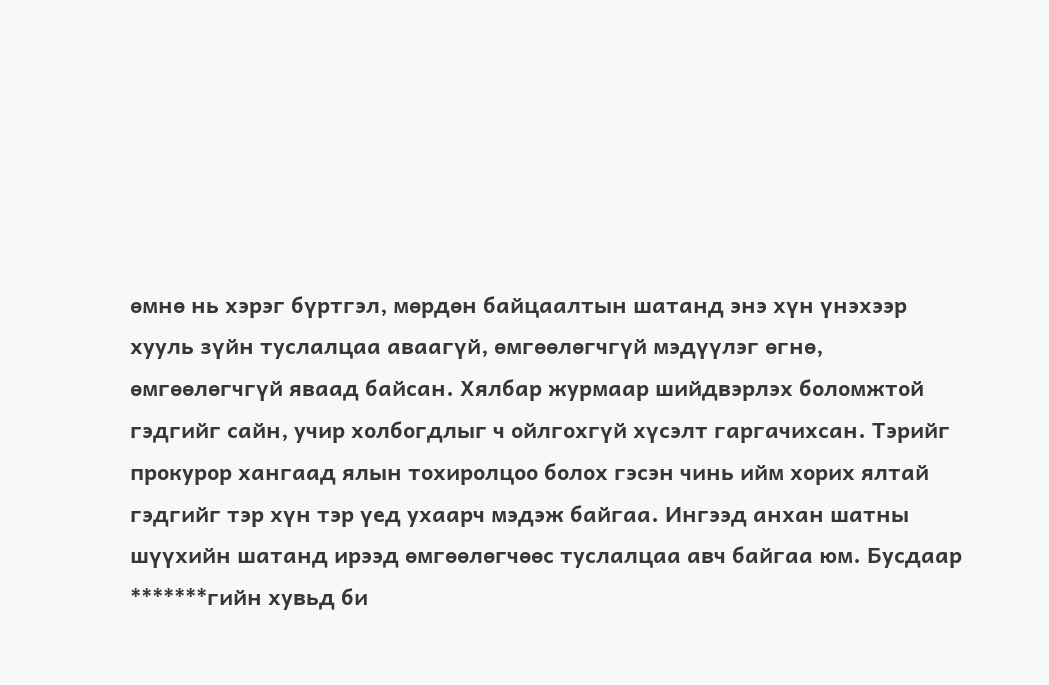өмнө нь хэрэг бүртгэл, мөрдөн байцаалтын шатанд энэ хүн үнэхээр хууль зүйн туслалцаа аваагүй, өмгөөлөгчгүй мэдүүлэг өгнө, өмгөөлөгчгүй яваад байсан. Хялбар журмаар шийдвэрлэх боломжтой гэдгийг сайн, учир холбогдлыг ч ойлгохгүй хүсэлт гаргачихсан. Тэрийг прокурор хангаад ялын тохиролцоо болох гэсэн чинь ийм хорих ялтай гэдгийг тэр хүн тэр үед ухаарч мэдэж байгаа. Ингээд анхан шатны шүүхийн шатанд ирээд өмгөөлөгчөөс туслалцаа авч байгаа юм. Бусдаар *******гийн хувьд би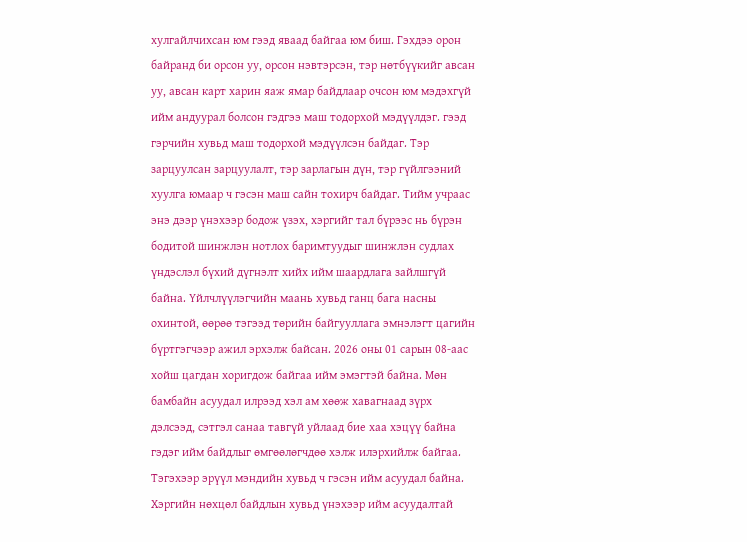хулгайлчихсан юм гээд яваад байгаа юм биш. Гэхдээ орон байранд би орсон уу, орсон нэвтэрсэн, тэр нөтбүүкийг авсан уу, авсан карт харин яаж ямар байдлаар очсон юм мэдэхгүй ийм андуурал болсон гэдгээ маш тодорхой мэдүүлдэг. гээд гэрчийн хувьд маш тодорхой мэдүүлсэн байдаг. Тэр зарцуулсан зарцуулалт, тэр зарлагын дүн, тэр гүйлгээний хуулга юмаар ч гэсэн маш сайн тохирч байдаг. Тийм учраас энэ дээр үнэхээр бодож үзэх, хэргийг тал бүрээс нь бүрэн бодитой шинжлэн нотлох баримтуудыг шинжлэн судлах үндэслэл бүхий дүгнэлт хийх ийм шаардлага зайлшгүй байна. Үйлчлүүлэгчийн маань хувьд ганц бага насны охинтой, өөрөө тэгээд төрийн байгууллага эмнэлэгт цагийн бүртгэгчээр ажил эрхэлж байсан. 2026 оны 01 сарын 08-аас хойш цагдан хоригдож байгаа ийм эмэгтэй байна. Мөн бамбайн асуудал илрээд хэл ам хөөж хавагнаад зүрх дэлсээд, сэтгэл санаа тавгүй уйлаад бие хаа хэцүү байна гэдэг ийм байдлыг өмгөөлөгчдөө хэлж илэрхийлж байгаа. Тэгэхээр эрүүл мэндийн хувьд ч гэсэн ийм асуудал байна. Хэргийн нөхцөл байдлын хувьд үнэхээр ийм асуудалтай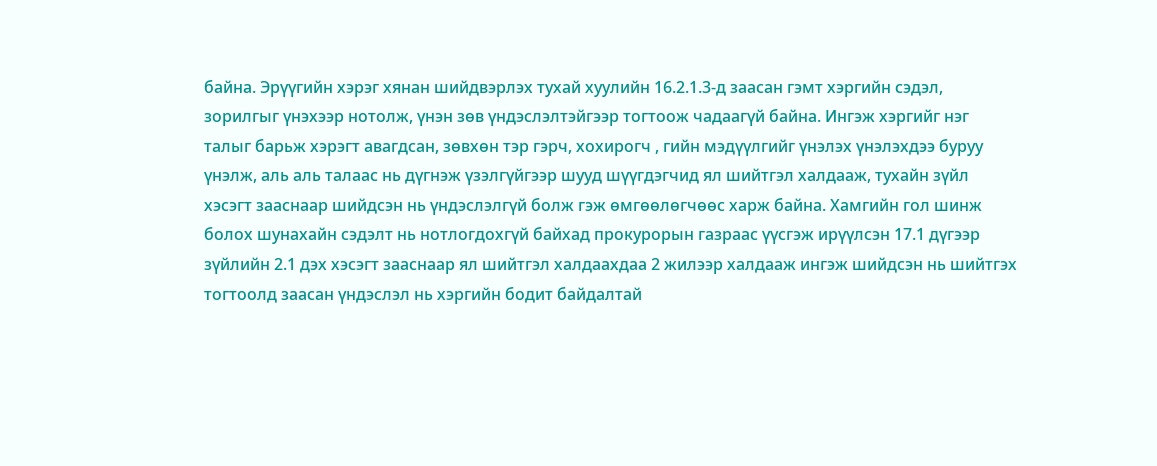байна. Эрүүгийн хэрэг хянан шийдвэрлэх тухай хуулийн 16.2.1.3-д заасан гэмт хэргийн сэдэл, зорилгыг үнэхээр нотолж, үнэн зөв үндэслэлтэйгээр тогтоож чадаагүй байна. Ингэж хэргийг нэг талыг барьж хэрэгт авагдсан, зөвхөн тэр гэрч, хохирогч , гийн мэдүүлгийг үнэлэх үнэлэхдээ буруу үнэлж, аль аль талаас нь дүгнэж үзэлгүйгээр шууд шүүгдэгчид ял шийтгэл халдааж, тухайн зүйл хэсэгт зааснаар шийдсэн нь үндэслэлгүй болж гэж өмгөөлөгчөөс харж байна. Хамгийн гол шинж болох шунахайн сэдэлт нь нотлогдохгүй байхад прокурорын газраас үүсгэж ирүүлсэн 17.1 дүгээр зүйлийн 2.1 дэх хэсэгт зааснаар ял шийтгэл халдаахдаа 2 жилээр халдааж ингэж шийдсэн нь шийтгэх тогтоолд заасан үндэслэл нь хэргийн бодит байдалтай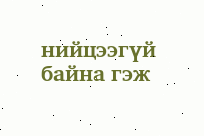нийцээгүй байна гэж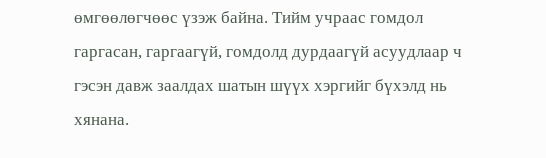өмгөөлөгчөөс үзэж байна. Тийм учраас гомдол гаргасан, гаргаагүй, гомдолд дурдаагүй асуудлаар ч гэсэн давж заалдах шатын шүүх хэргийг бүхэлд нь хянана.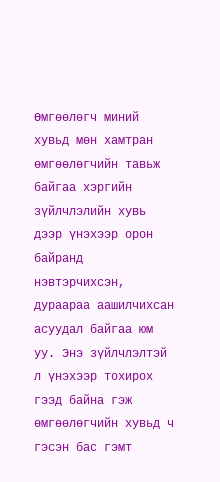Өмгөөлөгч миний хувьд мөн хамтран өмгөөлөгчийн тавьж байгаа хэргийн зүйлчлэлийн хувь дээр үнэхээр орон байранд нэвтэрчихсэн, дураараа аашилчихсан асуудал байгаа юм уу. Энэ зүйлчлэлтэй л үнэхээр тохирох гээд байна гэж өмгөөлөгчийн хувьд ч гэсэн бас гэмт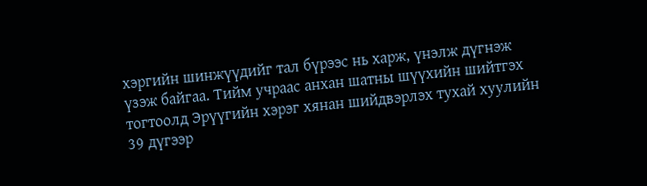хэргийн шинжүүдийг тал бүрээс нь харж, үнэлж дүгнэж үзэж байгаа. Тийм учраас анхан шатны шүүхийн шийтгэх тогтоолд Эрүүгийн хэрэг хянан шийдвэрлэх тухай хуулийн 39 дүгээр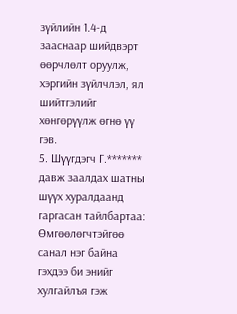зүйлийн 1.4-д зааснаар шийдвэрт өөрчлөлт оруулж, хэргийн зүйлчлэл, ял шийтгэлийг хөнгөрүүлж өгнө үү гэв.
5. Шүүгдэгч Г.******* давж заалдах шатны шүүх хуралдаанд гаргасан тайлбартаа: Өмгөөлөгчтэйгөө санал нэг байна гэхдээ би энийг хулгайлъя гэж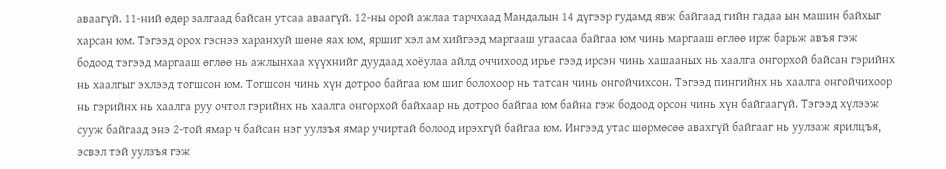аваагүй. 11-ний өдөр залгаад байсан утсаа аваагүй. 12-ны орой ажлаа тарчхаад Мандалын 14 дүгээр гудамд явж байгаад гийн гадаа ын машин байхыг харсан юм. Тэгээд орох гэснээ харанхуй шөнө яах юм, яршиг хэл ам хийгээд маргааш угаасаа байгаа юм чинь маргааш өглөө ирж барьж авъя гэж бодоод тэгээд маргааш өглөө нь ажлынхаа хүүхнийг дуудаад хоёулаа айлд оччихоод ирье гээд ирсэн чинь хашааных нь хаалга онгорхой байсан гэрийнх нь хаалгыг эхлээд тогшсон юм. Тогшсон чинь хүн дотроо байгаа юм шиг болохоор нь татсан чинь онгойчихсон. Тэгээд пингийнх нь хаалга онгойчихоор нь гэрийнх нь хаалга руу очтол гэрийнх нь хаалга онгорхой байхаар нь дотроо байгаа юм байна гэж бодоод орсон чинь хүн байгаагүй. Тэгээд хүлээж сууж байгаад энэ 2-той ямар ч байсан нэг уулзъя ямар учиртай болоод ирэхгүй байгаа юм. Ингээд утас шөрмөсөө авахгүй байгааг нь уулзаж ярилцъя, эсвэл тэй уулзъя гэж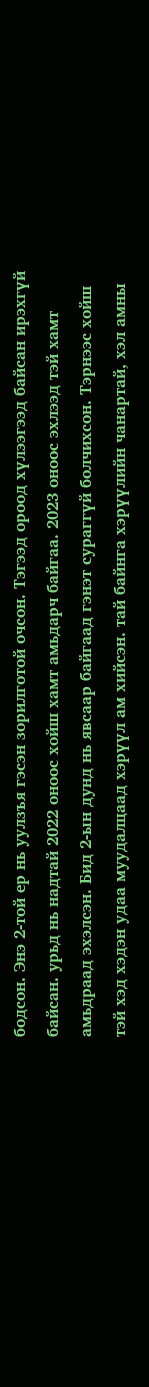бодсон. Энэ 2-той ер нь уулзъя гэсэн зорилготой очсон. Тэгээд ороод хүлээгээд байсан ирэхгүй байсан. урьд нь надтай 2022 оноос хойш хамт амьдарч байгаа. 2023 оноос эхлээд тэй хамт амьдраад эхэлсэн. Бид 2-ын дунд нь явсаар байгаад гэнэт сураггүй болчихсон. Тэрнээс хойш тэй хэд хэдэн удаа муудалцаад хэрүүл ам хийсэн. тай байнга хэрүүлийн чанартай, хэл амны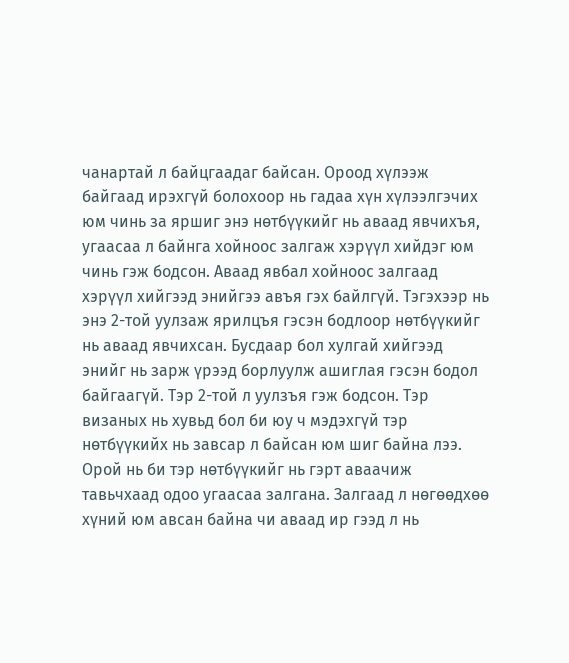чанартай л байцгаадаг байсан. Ороод хүлээж байгаад ирэхгүй болохоор нь гадаа хүн хүлээлгэчих юм чинь за яршиг энэ нөтбүүкийг нь аваад явчихъя, угаасаа л байнга хойноос залгаж хэрүүл хийдэг юм чинь гэж бодсон. Аваад явбал хойноос залгаад хэрүүл хийгээд энийгээ авъя гэх байлгүй. Тэгэхээр нь энэ 2-той уулзаж ярилцъя гэсэн бодлоор нөтбүүкийг нь аваад явчихсан. Бусдаар бол хулгай хийгээд энийг нь зарж үрээд борлуулж ашиглая гэсэн бодол байгаагүй. Тэр 2-той л уулзъя гэж бодсон. Тэр визаных нь хувьд бол би юу ч мэдэхгүй тэр нөтбүүкийх нь завсар л байсан юм шиг байна лээ. Орой нь би тэр нөтбүүкийг нь гэрт аваачиж тавьчхаад одоо угаасаа залгана. Залгаад л нөгөөдхөө хүний юм авсан байна чи аваад ир гээд л нь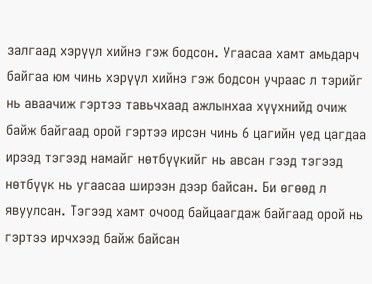залгаад хэрүүл хийнэ гэж бодсон. Угаасаа хамт амьдарч байгаа юм чинь хэрүүл хийнэ гэж бодсон учраас л тэрийг нь аваачиж гэртээ тавьчхаад ажлынхаа хүүхнийд очиж байж байгаад орой гэртээ ирсэн чинь 6 цагийн үед цагдаа ирээд тэгээд намайг нөтбүүкийг нь авсан гээд тэгээд нөтбүүк нь угаасаа ширээн дээр байсан. Би өгөөд л явуулсан. Тэгээд хамт очоод байцаагдаж байгаад орой нь гэртээ ирчхээд байж байсан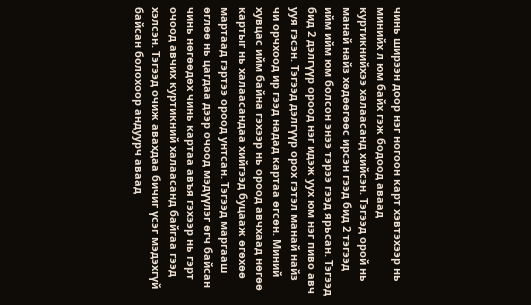чинь ширээн доор нэг ногоон карт хэвтэхээр нь минийх л юм байх гэж бодоод аваад куртикнийхээ халаасанд хийсэн. Тэгээд орой нь манай найз хөдөөгөөс ирсэн гээд бид 2 тэгээд ийм ийм юм болсон энээ тэрээ гээд ярьсан. Тэгээд бид 2 дэлгүүр ороод нэг идэж уух юм нэг пиво авч ууя гэсэн. Тэгээд дэлгүүр орох гэтэл манай найз чи орчхоод ир гээд надад картаа өгсөн. Миний хувцас ийм байна гэхээр нь ороод авчхаад нөгөө картыг нь халаасандаа хийгээд буцааж өгөхөө мартаад гэртээ ороод унтсан. Тэгээд маргааш өглөө нь цагдаа дээр очоод мэдүүлэг өгч байсан чинь нөгөөдөх чинь картаа авъя гэхээр нь гэрт очоод авчих куртикний халаасанд байгаа гээд хэлсэн. Тэгээд очиж авахдаа бичиг үсэг мэдэхгүй байсан болохоор андуурч аваад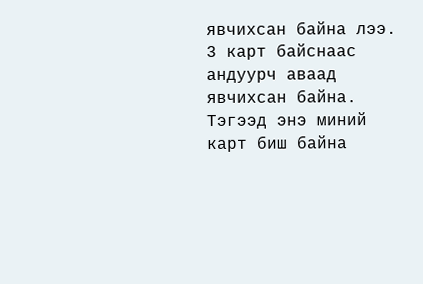явчихсан байна лээ. 3 карт байснаас андуурч аваад явчихсан байна. Тэгээд энэ миний карт биш байна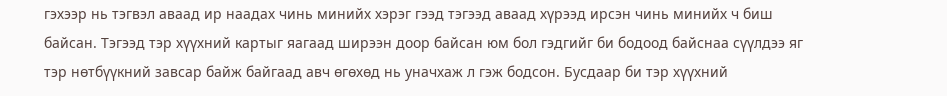гэхээр нь тэгвэл аваад ир наадах чинь минийх хэрэг гээд тэгээд аваад хүрээд ирсэн чинь минийх ч биш байсан. Тэгээд тэр хүүхний картыг яагаад ширээн доор байсан юм бол гэдгийг би бодоод байснаа сүүлдээ яг тэр нөтбүүкний завсар байж байгаад авч өгөхөд нь уначхаж л гэж бодсон. Бусдаар би тэр хүүхний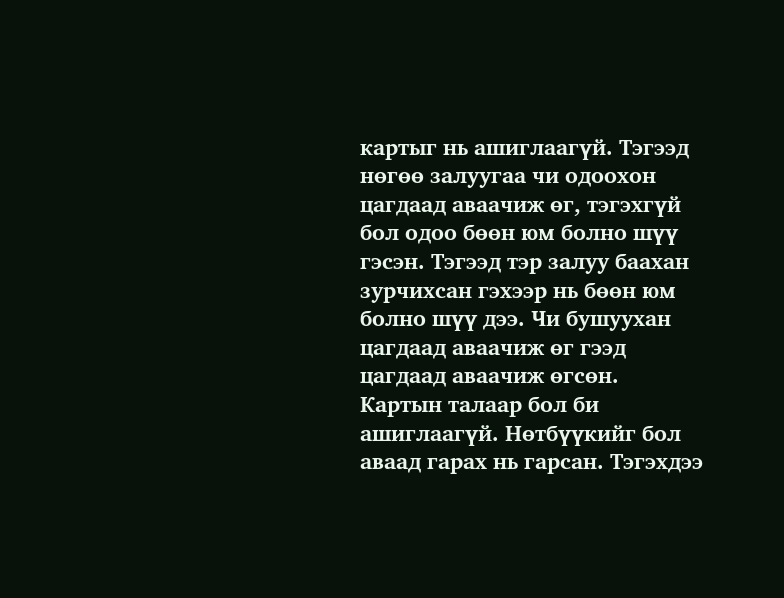картыг нь ашиглаагүй. Тэгээд нөгөө залуугаа чи одоохон цагдаад аваачиж өг, тэгэхгүй бол одоо бөөн юм болно шүү гэсэн. Тэгээд тэр залуу баахан зурчихсан гэхээр нь бөөн юм болно шүү дээ. Чи бушуухан цагдаад аваачиж өг гээд цагдаад аваачиж өгсөн. Картын талаар бол би ашиглаагүй. Нөтбүүкийг бол аваад гарах нь гарсан. Тэгэхдээ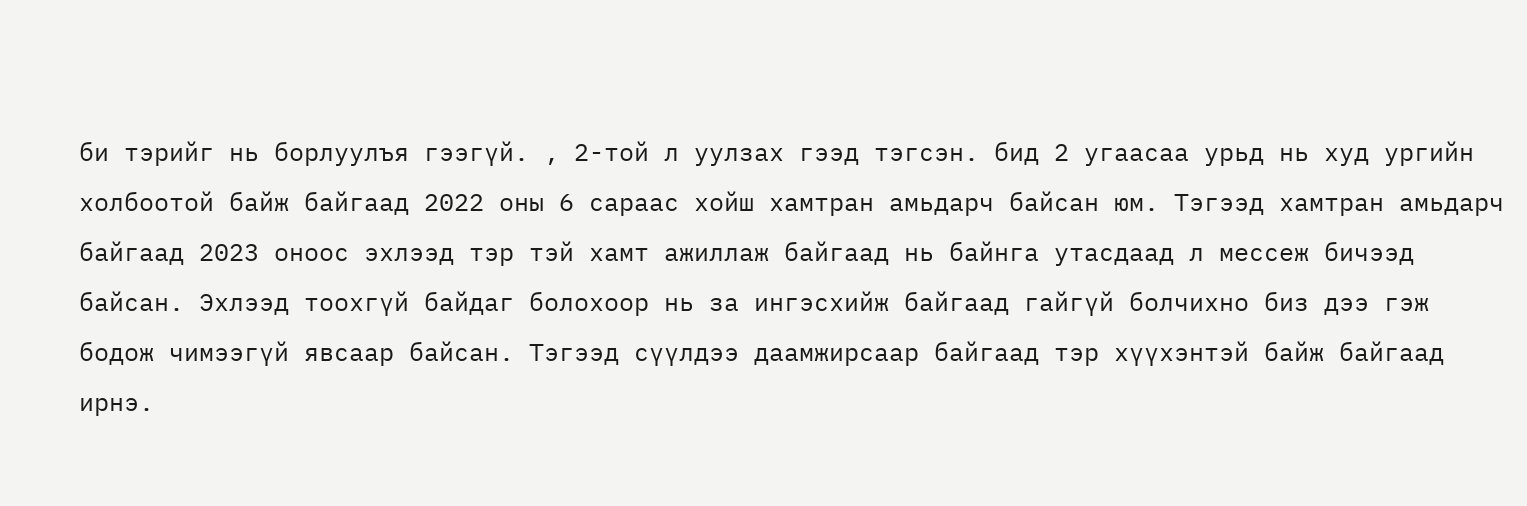би тэрийг нь борлуулъя гээгүй. , 2-той л уулзах гээд тэгсэн. бид 2 угаасаа урьд нь худ ургийн холбоотой байж байгаад 2022 оны 6 сараас хойш хамтран амьдарч байсан юм. Тэгээд хамтран амьдарч байгаад 2023 оноос эхлээд тэр тэй хамт ажиллаж байгаад нь байнга утасдаад л мессеж бичээд байсан. Эхлээд тоохгүй байдаг болохоор нь за ингэсхийж байгаад гайгүй болчихно биз дээ гэж бодож чимээгүй явсаар байсан. Тэгээд сүүлдээ даамжирсаар байгаад тэр хүүхэнтэй байж байгаад ирнэ.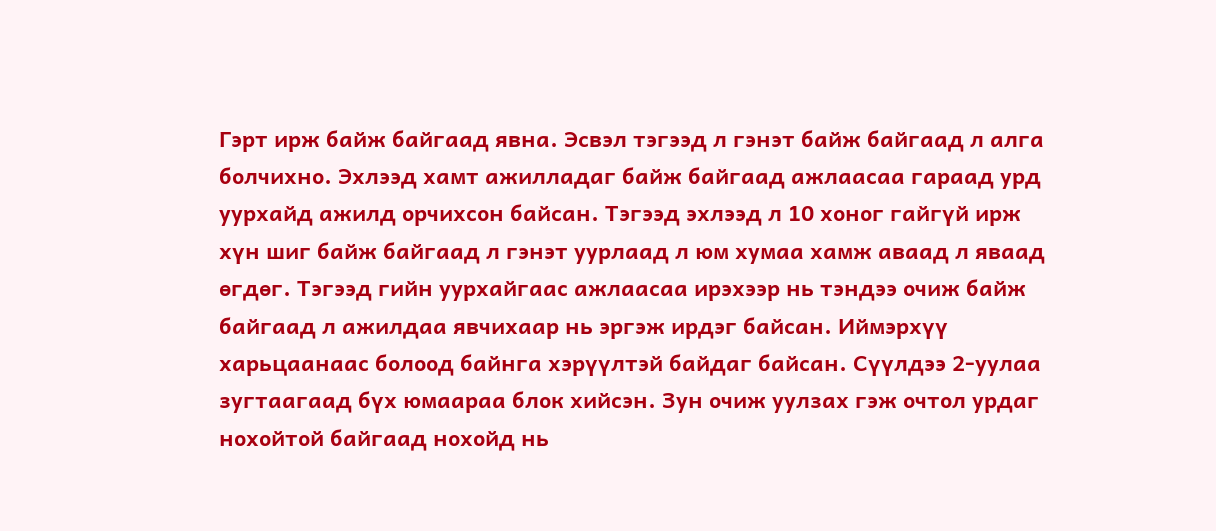Гэрт ирж байж байгаад явна. Эсвэл тэгээд л гэнэт байж байгаад л алга болчихно. Эхлээд хамт ажилладаг байж байгаад ажлаасаа гараад урд уурхайд ажилд орчихсон байсан. Тэгээд эхлээд л 10 хоног гайгүй ирж хүн шиг байж байгаад л гэнэт уурлаад л юм хумаа хамж аваад л яваад өгдөг. Тэгээд гийн уурхайгаас ажлаасаа ирэхээр нь тэндээ очиж байж байгаад л ажилдаа явчихаар нь эргэж ирдэг байсан. Иймэрхүү харьцаанаас болоод байнга хэрүүлтэй байдаг байсан. Сүүлдээ 2-уулаа зугтаагаад бүх юмаараа блок хийсэн. Зун очиж уулзах гэж очтол урдаг нохойтой байгаад нохойд нь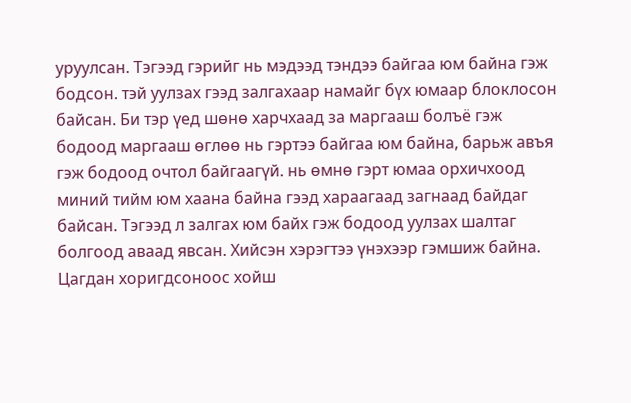уруулсан. Тэгээд гэрийг нь мэдээд тэндээ байгаа юм байна гэж бодсон. тэй уулзах гээд залгахаар намайг бүх юмаар блоклосон байсан. Би тэр үед шөнө харчхаад за маргааш болъё гэж бодоод маргааш өглөө нь гэртээ байгаа юм байна, барьж авъя гэж бодоод очтол байгаагүй. нь өмнө гэрт юмаа орхичхоод миний тийм юм хаана байна гээд хараагаад загнаад байдаг байсан. Тэгээд л залгах юм байх гэж бодоод уулзах шалтаг болгоод аваад явсан. Хийсэн хэрэгтээ үнэхээр гэмшиж байна. Цагдан хоригдсоноос хойш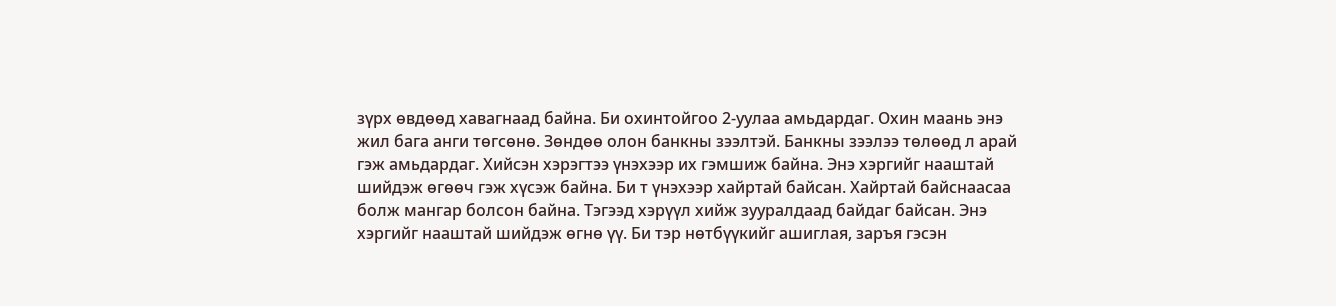зүрх өвдөөд хавагнаад байна. Би охинтойгоо 2-уулаа амьдардаг. Охин маань энэ жил бага анги төгсөнө. Зөндөө олон банкны зээлтэй. Банкны зээлээ төлөөд л арай гэж амьдардаг. Хийсэн хэрэгтээ үнэхээр их гэмшиж байна. Энэ хэргийг нааштай шийдэж өгөөч гэж хүсэж байна. Би т үнэхээр хайртай байсан. Хайртай байснаасаа болж мангар болсон байна. Тэгээд хэрүүл хийж зууралдаад байдаг байсан. Энэ хэргийг нааштай шийдэж өгнө үү. Би тэр нөтбүүкийг ашиглая, заръя гэсэн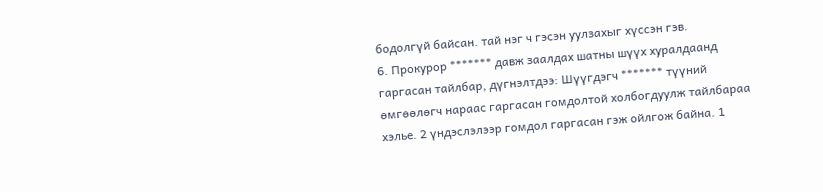бодолгүй байсан. тай нэг ч гэсэн уулзахыг хүссэн гэв.
6. Прокурор ******* давж заалдах шатны шүүх хуралдаанд гаргасан тайлбар, дүгнэлтдээ: Шүүгдэгч ******* түүний өмгөөлөгч нараас гаргасан гомдолтой холбогдуулж тайлбараа хэлье. 2 үндэслэлээр гомдол гаргасан гэж ойлгож байна. 1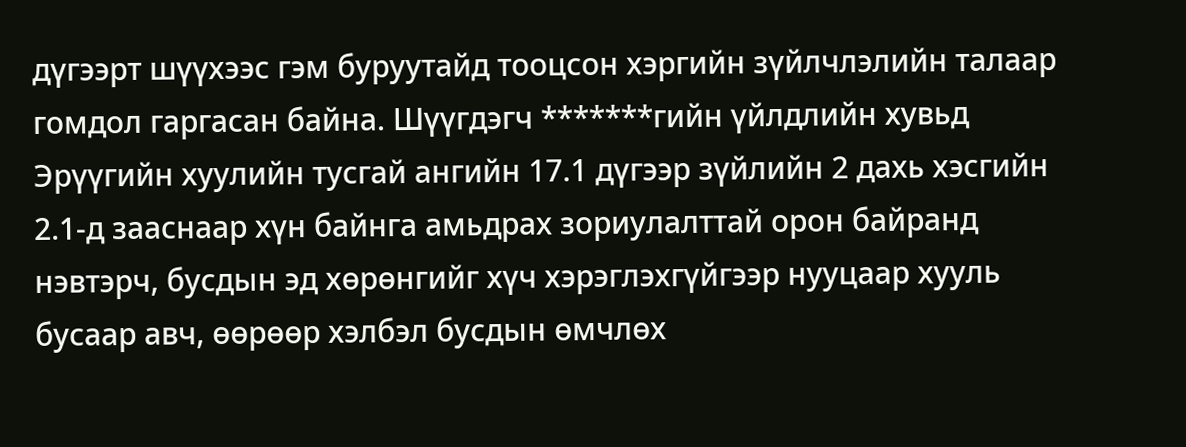дүгээрт шүүхээс гэм буруутайд тооцсон хэргийн зүйлчлэлийн талаар гомдол гаргасан байна. Шүүгдэгч *******гийн үйлдлийн хувьд Эрүүгийн хуулийн тусгай ангийн 17.1 дүгээр зүйлийн 2 дахь хэсгийн 2.1-д зааснаар хүн байнга амьдрах зориулалттай орон байранд нэвтэрч, бусдын эд хөрөнгийг хүч хэрэглэхгүйгээр нууцаар хууль бусаар авч, өөрөөр хэлбэл бусдын өмчлөх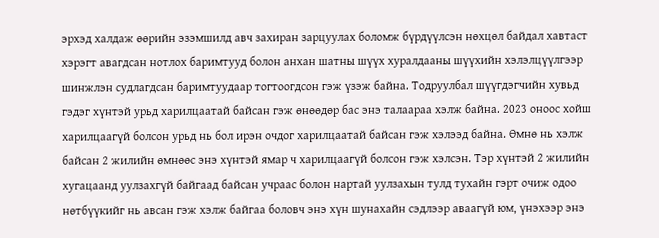эрхэд халдаж өөрийн эзэмшилд авч захиран зарцуулах боломж бүрдүүлсэн нөхцөл байдал хавтаст хэрэгт авагдсан нотлох баримтууд болон анхан шатны шүүх хуралдааны шүүхийн хэлэлцүүлгээр шинжлэн судлагдсан баримтуудаар тогтоогдсон гэж үзэж байна. Тодруулбал шүүгдэгчийн хувьд гэдэг хүнтэй урьд харилцаатай байсан гэж өнөөдөр бас энэ талаараа хэлж байна. 2023 оноос хойш харилцаагүй болсон урьд нь бол ирэн очдог харилцаатай байсан гэж хэлээд байна. Өмнө нь хэлж байсан 2 жилийн өмнөөс энэ хүнтэй ямар ч харилцаагүй болсон гэж хэлсэн. Тэр хүнтэй 2 жилийн хугацаанд уулзахгүй байгаад байсан учраас болон нартай уулзахын тулд тухайн гэрт очиж одоо нөтбүүкийг нь авсан гэж хэлж байгаа боловч энэ хүн шунахайн сэдлээр аваагүй юм, үнэхээр энэ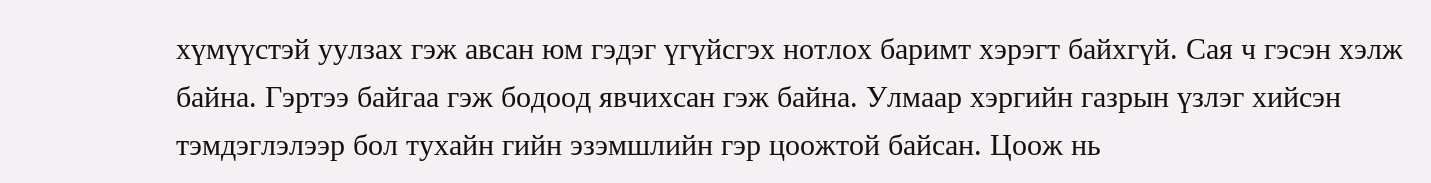хүмүүстэй уулзах гэж авсан юм гэдэг үгүйсгэх нотлох баримт хэрэгт байхгүй. Сая ч гэсэн хэлж байна. Гэртээ байгаа гэж бодоод явчихсан гэж байна. Улмаар хэргийн газрын үзлэг хийсэн тэмдэглэлээр бол тухайн гийн эзэмшлийн гэр цоожтой байсан. Цоож нь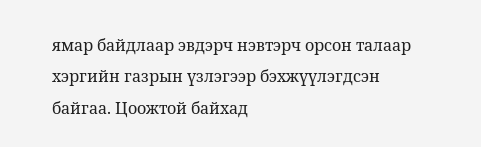ямар байдлаар эвдэрч нэвтэрч орсон талаар хэргийн газрын үзлэгээр бэхжүүлэгдсэн байгаа. Цоожтой байхад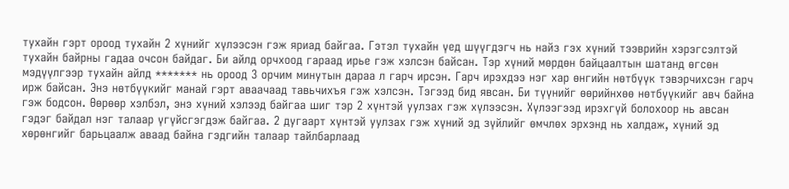тухайн гэрт ороод тухайн 2 хүнийг хүлээсэн гэж яриад байгаа. Гэтэл тухайн үед шүүгдэгч нь найз гэх хүний тээврийн хэрэгсэлтэй тухайн байрны гадаа очсон байдаг. Би айлд орчхоод гараад ирье гэж хэлсэн байсан. Тэр хүний мөрдөн байцаалтын шатанд өгсөн мэдүүлгээр тухайн айлд ******* нь ороод 3 орчим минутын дараа л гарч ирсэн. Гарч ирэхдээ нэг хар өнгийн нөтбүүк тэвэрчихсэн гарч ирж байсан. Энэ нөтбүүкийг манай гэрт аваачаад тавьчихъя гэж хэлсэн. Тэгээд бид явсан. Би түүнийг өөрийнхөө нөтбүүкийг авч байна гэж бодсон. Өөрөөр хэлбэл, энэ хүний хэлээд байгаа шиг тэр 2 хүнтэй уулзах гэж хүлээсэн. Хүлээгээд ирэхгүй болохоор нь авсан гэдэг байдал нэг талаар үгүйсгэгдэж байгаа. 2 дугаарт хүнтэй уулзах гэж хүний эд зүйлийг өмчлөх эрхэнд нь халдаж, хүний эд хөрөнгийг барьцаалж аваад байна гэдгийн талаар тайлбарлаад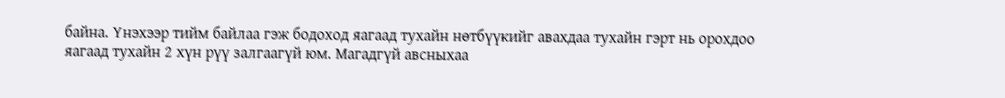байна. Үнэхээр тийм байлаа гэж бодоход яагаад тухайн нөтбүүкийг авахдаа тухайн гэрт нь орохдоо яагаад тухайн 2 хүн рүү залгаагүй юм. Магадгүй авсныхаа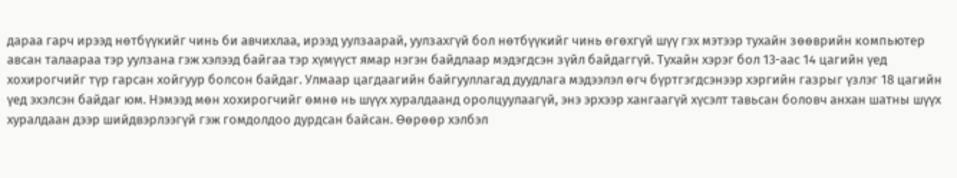дараа гарч ирээд нөтбүүкийг чинь би авчихлаа, ирээд уулзаарай, уулзахгүй бол нөтбүүкийг чинь өгөхгүй шүү гэх мэтээр тухайн зөөврийн компьютер авсан талаараа тэр уулзана гэж хэлээд байгаа тэр хүмүүст ямар нэгэн байдлаар мэдэгдсэн зүйл байдаггүй. Тухайн хэрэг бол 13-аас 14 цагийн үед хохирогчийг түр гарсан хойгуур болсон байдаг. Улмаар цагдаагийн байгууллагад дуудлага мэдээлэл өгч бүртгэгдсэнээр хэргийн газрыг үзлэг 18 цагийн үед эхэлсэн байдаг юм. Нэмээд мөн хохирогчийг өмнө нь шүүх хуралдаанд оролцуулаагүй, энэ эрхээр хангаагүй хүсэлт тавьсан боловч анхан шатны шүүх хуралдаан дээр шийдвэрлээгүй гэж гомдолдоо дурдсан байсан. Өөрөөр хэлбэл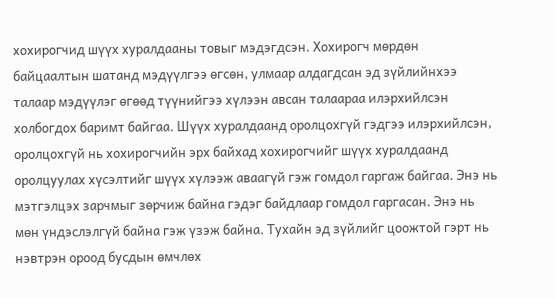хохирогчид шүүх хуралдааны товыг мэдэгдсэн. Хохирогч мөрдөн байцаалтын шатанд мэдүүлгээ өгсөн, улмаар алдагдсан эд зүйлийнхээ талаар мэдүүлэг өгөөд түүнийгээ хүлээн авсан талаараа илэрхийлсэн холбогдох баримт байгаа. Шүүх хуралдаанд оролцохгүй гэдгээ илэрхийлсэн, оролцохгүй нь хохирогчийн эрх байхад хохирогчийг шүүх хуралдаанд оролцуулах хүсэлтийг шүүх хүлээж аваагүй гэж гомдол гаргаж байгаа. Энэ нь мэтгэлцэх зарчмыг зөрчиж байна гэдэг байдлаар гомдол гаргасан. Энэ нь мөн үндэслэлгүй байна гэж үзэж байна. Тухайн эд зүйлийг цоожтой гэрт нь нэвтрэн ороод бусдын өмчлөх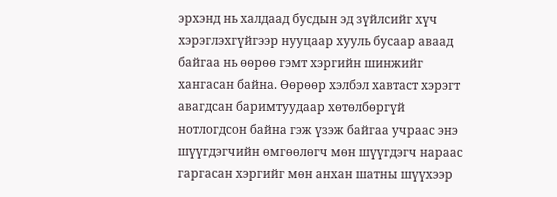эрхэнд нь халдаад бусдын эд зүйлсийг хүч хэрэглэхгүйгээр нууцаар хууль бусаар аваад байгаа нь өөрөө гэмт хэргийн шинжийг хангасан байна. Өөрөөр хэлбэл хавтаст хэрэгт авагдсан баримтуудаар хөтөлбөргүй нотлогдсон байна гэж үзэж байгаа учраас энэ шүүгдэгчийн өмгөөлөгч мөн шүүгдэгч нараас гаргасан хэргийг мөн анхан шатны шүүхээр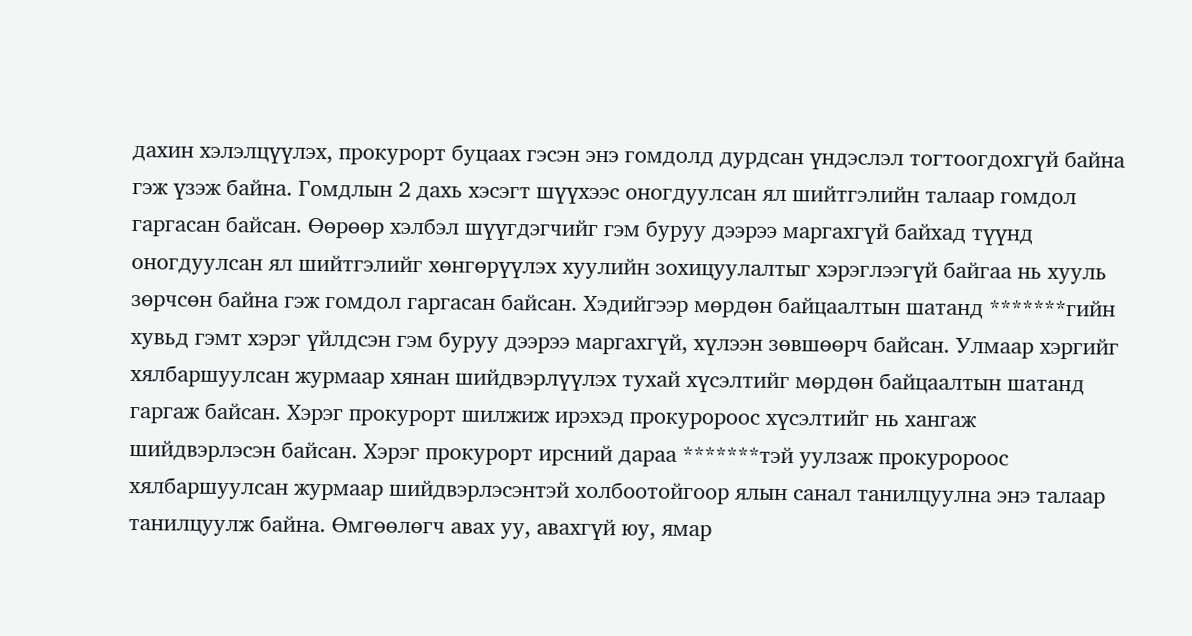дахин хэлэлцүүлэх, прокурорт буцаах гэсэн энэ гомдолд дурдсан үндэслэл тогтоогдохгүй байна гэж үзэж байна. Гомдлын 2 дахь хэсэгт шүүхээс оногдуулсан ял шийтгэлийн талаар гомдол гаргасан байсан. Өөрөөр хэлбэл шүүгдэгчийг гэм буруу дээрээ маргахгүй байхад түүнд оногдуулсан ял шийтгэлийг хөнгөрүүлэх хуулийн зохицуулалтыг хэрэглээгүй байгаа нь хууль зөрчсөн байна гэж гомдол гаргасан байсан. Хэдийгээр мөрдөн байцаалтын шатанд *******гийн хувьд гэмт хэрэг үйлдсэн гэм буруу дээрээ маргахгүй, хүлээн зөвшөөрч байсан. Улмаар хэргийг хялбаршуулсан журмаар хянан шийдвэрлүүлэх тухай хүсэлтийг мөрдөн байцаалтын шатанд гаргаж байсан. Хэрэг прокурорт шилжиж ирэхэд прокуророос хүсэлтийг нь хангаж шийдвэрлэсэн байсан. Хэрэг прокурорт ирсний дараа *******тэй уулзаж прокуророос хялбаршуулсан журмаар шийдвэрлэсэнтэй холбоотойгоор ялын санал танилцуулна энэ талаар танилцуулж байна. Өмгөөлөгч авах уу, авахгүй юу, ямар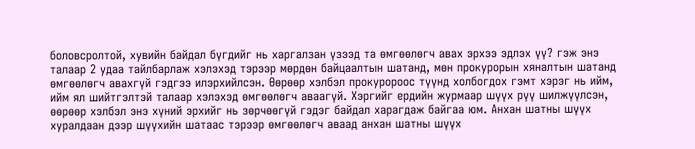боловсролтой, хувийн байдал бүгдийг нь харгалзан үзээд та өмгөөлөгч авах эрхээ эдлэх үү? гэж энэ талаар 2 удаа тайлбарлаж хэлэхэд тэрээр мөрдөн байцаалтын шатанд, мөн прокурорын хяналтын шатанд өмгөөлөгч авахгүй гэдгээ илэрхийлсэн. Өөрөөр хэлбэл прокуророос түүнд холбогдох гэмт хэрэг нь ийм, ийм ял шийтгэлтэй талаар хэлэхэд өмгөөлөгч аваагүй. Хэргийг ердийн журмаар шүүх рүү шилжүүлсэн, өөрөөр хэлбэл энэ хүний эрхийг нь зөрчөөгүй гэдэг байдал харагдаж байгаа юм. Анхан шатны шүүх хуралдаан дээр шүүхийн шатаас тэрээр өмгөөлөгч аваад анхан шатны шүүх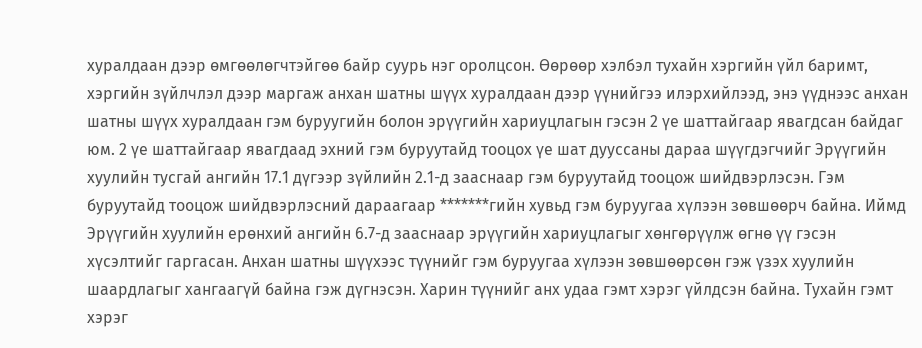хуралдаан дээр өмгөөлөгчтэйгөө байр суурь нэг оролцсон. Өөрөөр хэлбэл тухайн хэргийн үйл баримт, хэргийн зүйлчлэл дээр маргаж анхан шатны шүүх хуралдаан дээр үүнийгээ илэрхийлээд, энэ үүднээс анхан шатны шүүх хуралдаан гэм буруугийн болон эрүүгийн хариуцлагын гэсэн 2 үе шаттайгаар явагдсан байдаг юм. 2 үе шаттайгаар явагдаад эхний гэм буруутайд тооцох үе шат дууссаны дараа шүүгдэгчийг Эрүүгийн хуулийн тусгай ангийн 17.1 дүгээр зүйлийн 2.1-д зааснаар гэм буруутайд тооцож шийдвэрлэсэн. Гэм буруутайд тооцож шийдвэрлэсний дараагаар *******гийн хувьд гэм буруугаа хүлээн зөвшөөрч байна. Иймд Эрүүгийн хуулийн ерөнхий ангийн 6.7-д зааснаар эрүүгийн хариуцлагыг хөнгөрүүлж өгнө үү гэсэн хүсэлтийг гаргасан. Анхан шатны шүүхээс түүнийг гэм буруугаа хүлээн зөвшөөрсөн гэж үзэх хуулийн шаардлагыг хангаагүй байна гэж дүгнэсэн. Харин түүнийг анх удаа гэмт хэрэг үйлдсэн байна. Тухайн гэмт хэрэг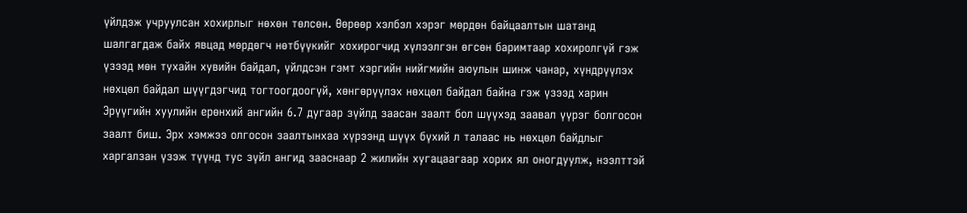үйлдэж учруулсан хохирлыг нөхөн төлсөн. Өөрөөр хэлбэл хэрэг мөрдөн байцаалтын шатанд шалгагдаж байх явцад мөрдөгч нөтбүүкийг хохирогчид хүлээлгэн өгсөн баримтаар хохиролгүй гэж үзээд мөн тухайн хувийн байдал, үйлдсэн гэмт хэргийн нийгмийн аюулын шинж чанар, хүндрүүлэх нөхцөл байдал шүүгдэгчид тогтоогдоогүй, хөнгөрүүлэх нөхцөл байдал байна гэж үзээд харин Эрүүгийн хуулийн ерөнхий ангийн 6.7 дугаар зүйлд заасан заалт бол шүүхэд заавал үүрэг болгосон заалт биш. Эрх хэмжээ олгосон заалтынхаа хүрээнд шүүх бүхий л талаас нь нөхцөл байдлыг харгалзан үзэж түүнд тус зүйл ангид зааснаар 2 жилийн хугацаагаар хорих ял оногдуулж, нээлттэй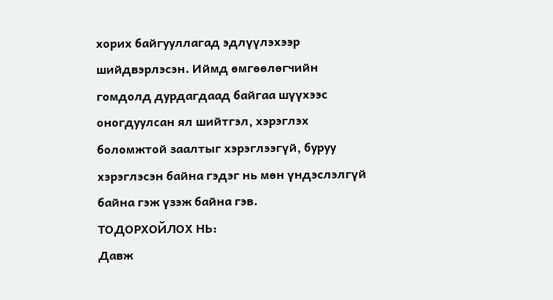хорих байгууллагад эдлүүлэхээр шийдвэрлэсэн. Иймд өмгөөлөгчийн гомдолд дурдагдаад байгаа шүүхээс оногдуулсан ял шийтгэл, хэрэглэх боломжтой заалтыг хэрэглээгүй, буруу хэрэглэсэн байна гэдэг нь мөн үндэслэлгүй байна гэж үзэж байна гэв.
ТОДОРХОЙЛОХ НЬ:
Давж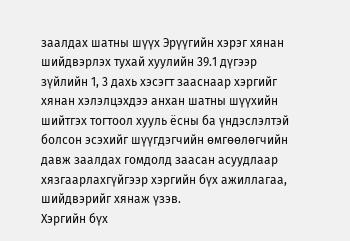заалдах шатны шүүх Эрүүгийн хэрэг хянан шийдвэрлэх тухай хуулийн 39.1 дүгээр зүйлийн 1, 3 дахь хэсэгт зааснаар хэргийг хянан хэлэлцэхдээ анхан шатны шүүхийн шийтгэх тогтоол хууль ёсны ба үндэслэлтэй болсон эсэхийг шүүгдэгчийн өмгөөлөгчийн давж заалдах гомдолд заасан асуудлаар хязгаарлахгүйгээр хэргийн бүх ажиллагаа, шийдвэрийг хянаж үзэв.
Хэргийн бүх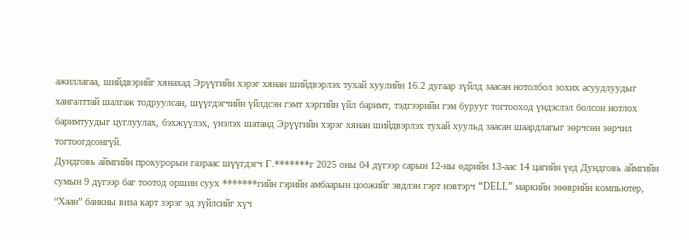ажиллагаа, шийдвэрийг хянахад Эрүүгийн хэрэг хянан шийдвэрлэх тухай хуулийн 16.2 дугаар зүйлд заасан нотолбол зохих асуудлуудыг хангалттай шалгаж тодруулсан, шүүгдэгчийн үйлдсэн гэмт хэргийн үйл баримт, тэдгээрийн гэм бурууг тогтооход үндэслэл болсон нотлох баримтуудыг цуглуулах, бэхжүүлэх, үнэлэх шатанд Эрүүгийн хэрэг хянан шийдвэрлэх тухай хуульд заасан шаардлагыг зөрчсөн зөрчил тогтоогдсонгүй.
Дундговь аймгийн прокурорын газраас шүүгдэгч Г.*******г 2025 оны 04 дүгээр сарын 12-ны өдрийн 13-аас 14 цагийн үед Дундговь аймгийн сумын 9 дүгээр баг тоотод оршин суух *******гийн гэрийн амбаарын цоожийг эвдлэн гэрт нэвтэрч “DELL” маркийн зөөврийн компьютер, “Хаан” банкны виза карт зэрэг эд зүйлсийг хүч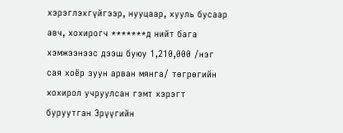хэрэглэхгүйгээр, нууцаар, хууль бусаар авч, хохирогч *******д нийт бага хэмжээнээс дээш буюу 1,210,000 /нэг сая хоёр зуун арван мянга/ төгрөгийн хохирол учруулсан гэмт хэрэгт буруутган Эрүүгийн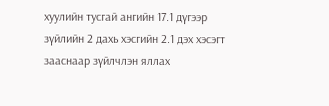хуулийн тусгай ангийн 17.1 дүгээр зүйлийн 2 дахь хэсгийн 2.1 дэх хэсэгт зааснаар зүйлчлэн яллах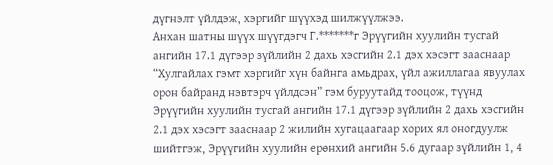дүгнэлт үйлдэж, хэргийг шүүхэд шилжүүлжээ.
Анхан шатны шүүх шүүгдэгч Г.*******г Эрүүгийн хуулийн тусгай ангийн 17.1 дүгээр зүйлийн 2 дахь хэсгийн 2.1 дэх хэсэгт зааснаар “Хулгайлах гэмт хэргийг хүн байнга амьдрах, үйл ажиллагаа явуулах орон байранд нэвтэрч үйлдсэн” гэм буруутайд тооцож, түүнд Эрүүгийн хуулийн тусгай ангийн 17.1 дүгээр зүйлийн 2 дахь хэсгийн 2.1 дэх хэсэгт зааснаар 2 жилийн хугацаагаар хорих ял оногдуулж шийтгэж, Эрүүгийн хуулийн ерөнхий ангийн 5.6 дугаар зүйлийн 1, 4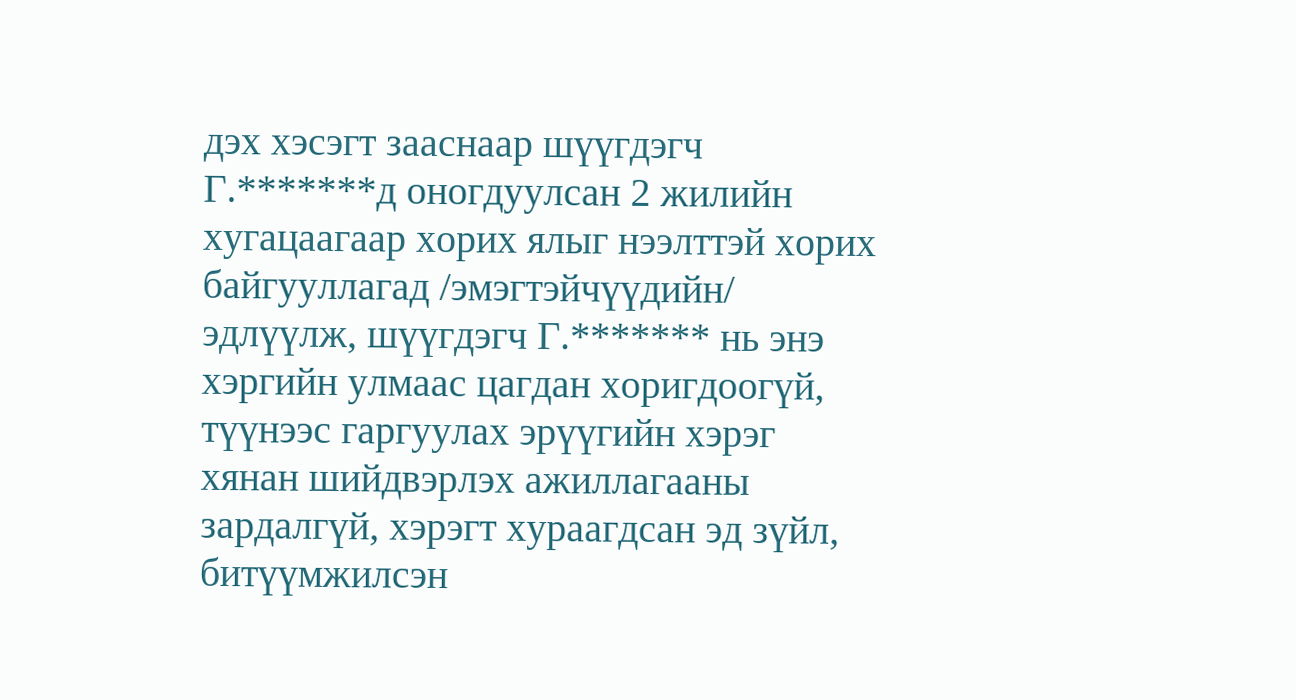дэх хэсэгт зааснаар шүүгдэгч Г.*******д оногдуулсан 2 жилийн хугацаагаар хорих ялыг нээлттэй хорих байгууллагад /эмэгтэйчүүдийн/ эдлүүлж, шүүгдэгч Г.******* нь энэ хэргийн улмаас цагдан хоригдоогүй, түүнээс гаргуулах эрүүгийн хэрэг хянан шийдвэрлэх ажиллагааны зардалгүй, хэрэгт хураагдсан эд зүйл, битүүмжилсэн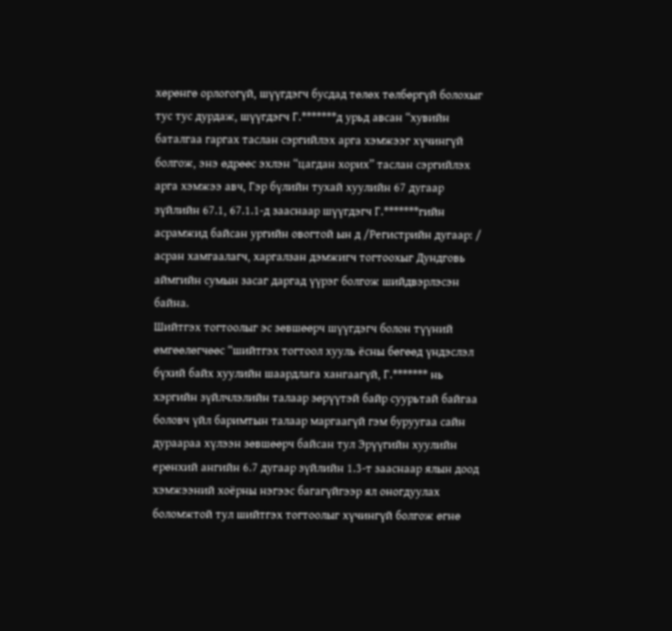хөрөнгө орлогогүй, шүүгдэгч бусдад төлөх төлбөргүй болохыг тус тус дурдаж, шүүгдэгч Г.*******д урьд авсан “хувийн баталгаа гаргах таслан сэргийлэх арга хэмжээг хүчингүй болгож, энэ өдрөөс эхлэн “цагдан хорих” таслан сэргийлэх арга хэмжээ авч, Гэр бүлийн тухай хуулийн 67 дугаар зүйлийн 67.1, 67.1.1-д зааснаар шүүгдэгч Г.*******гийн асрамжид байсан ургийн овогтой ын д /Регистрийн дугаар: / асран хамгаалагч, харгалзан дэмжигч тогтоохыг Дундговь аймгийн сумын засаг даргад үүрэг болгож шийдвэрлэсэн байна.
Шийтгэх тогтоолыг эс зөвшөөрч шүүгдэгч болон түүний өмгөөлөгчөөс “шийтгэх тогтоол хууль ёсны бөгөөд үндэслэл бүхий байх хуулийн шаардлага хангаагүй, Г.******* нь хэргийн зүйлчлэлийн талаар зөрүүтэй байр суурьтай байгаа боловч үйл баримтын талаар маргаагүй гэм буруугаа сайн дураараа хүлээн зөвшөөрч байсан тул Эрүүгийн хуулийн ерөнхий ангийн 6.7 дугаар зүйлийн 1.3-т зааснаар ялын доод хэмжээний хоёрны нэгээс багагүйгээр ял оногдуулах боломжтой тул шийтгэх тогтоолыг хүчингүй болгож өгнө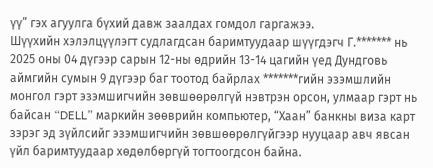үү” гэх агуулга бүхий давж заалдах гомдол гаргажээ.
Шүүхийн хэлэлцүүлэгт судлагдсан баримтуудаар шүүгдэгч Г.******* нь 2025 оны 04 дүгээр сарын 12-ны өдрийн 13-14 цагийн үед Дундговь аймгийн сумын 9 дүгээр баг тоотод байрлах *******гийн эзэмшлийн монгол гэрт эзэмшигчийн зөвшөөрөлгүй нэвтрэн орсон, улмаар гэрт нь байсан “DELL” маркийн зөөврийн компьютер, “Хаан” банкны виза карт зэрэг эд зүйлсийг эзэмшигчийн зөвшөөрөлгүйгээр нууцаар авч явсан үйл баримтуудаар хөдөлбөргүй тогтоогдсон байна.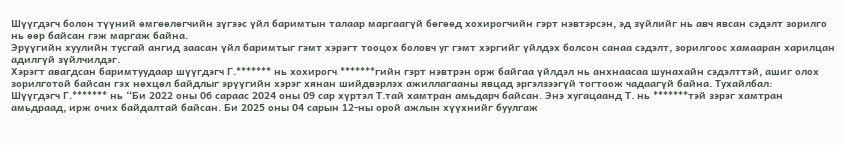Шүүгдэгч болон түүний өмгөөлөгчийн зүгээс үйл баримтын талаар маргаагүй бөгөөд хохирогчийн гэрт нэвтэрсэн, эд зүйлийг нь авч явсан сэдэлт зорилго нь өөр байсан гэж маргаж байна.
Эрүүгийн хуулийн тусгай ангид заасан үйл баримтыг гэмт хэрэгт тооцох боловч уг гэмт хэргийг үйлдэх болсон санаа сэдэлт, зорилгоос хамааран харилцан адилгүй зүйлчилдэг.
Хэрэгт авагдсан баримтуудаар шүүгдэгч Г.******* нь хохирогч *******гийн гэрт нэвтрэн орж байгаа үйлдэл нь анхнаасаа шунахайн сэдэлттэй, ашиг олох зорилготой байсан гэх нөхцөл байдлыг эрүүгийн хэрэг хянан шийдвэрлэх ажиллагааны явцад эргэлзээгүй тогтоож чадаагүй байна. Тухайлбал:
Шүүгдэгч Г.******* нь “Би 2022 оны 06 сараас 2024 оны 09 сар хүртэл Т.тай хамтран амьдарч байсан. Энэ хугацаанд Т. нь *******тэй зэрэг хамтран амьдраад, ирж очих байдалтай байсан. Би 2025 оны 04 сарын 12-ны орой ажлын хүүхнийг буулгаж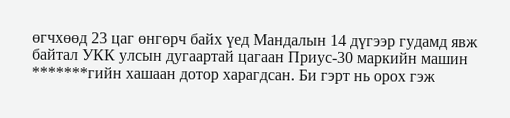өгчхөөд 23 цаг өнгөрч байх үед Мандалын 14 дүгээр гудамд явж байтал УКК улсын дугаартай цагаан Приус-30 маркийн машин *******гийн хашаан дотор харагдсан. Би гэрт нь орох гэж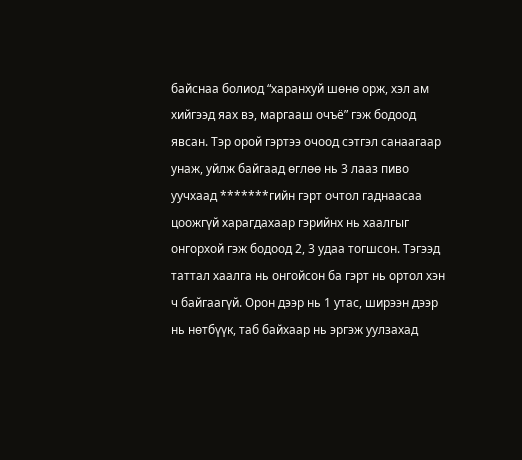байснаа болиод “харанхуй шөнө орж, хэл ам хийгээд яах вэ, маргааш очъё” гэж бодоод явсан. Тэр орой гэртээ очоод сэтгэл санаагаар унаж, уйлж байгаад өглөө нь 3 лааз пиво уучхаад *******гийн гэрт очтол гаднаасаа цоожгүй харагдахаар гэрийнх нь хаалгыг онгорхой гэж бодоод 2, 3 удаа тогшсон. Тэгээд таттал хаалга нь онгойсон ба гэрт нь ортол хэн ч байгаагүй. Орон дээр нь 1 утас, ширээн дээр нь нөтбүүк, таб байхаар нь эргэж уулзахад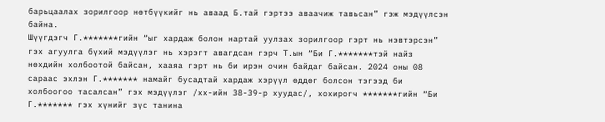барьцаалах зорилгоор нөтбүүкийг нь аваад Б.тай гэртээ аваачиж тавьсан” гэж мэдүүлсэн байна.
Шүүгдэгч Г.*******гийн “ыг хардаж болон нартай уулзах зорилгоор гэрт нь нэвтэрсэн” гэх агуулга бүхий мэдүүлэг нь хэрэгт авагдсан гэрч Т.ын “Би Г.*******тэй найз нөхдийн холбоотой байсан, хааяа гэрт нь би ирэн очин байдаг байсан. 2024 оны 08 сараас эхлэн Г.******* намайг бусадтай хардаж хэрүүл өддөг болсон тэгээд би холбоогоо тасалсан” гэх мэдүүлэг /хх-ийн 38-39-р хуудас/, хохирогч *******гийн “Би Г.******* гэх хүнийг зүс танина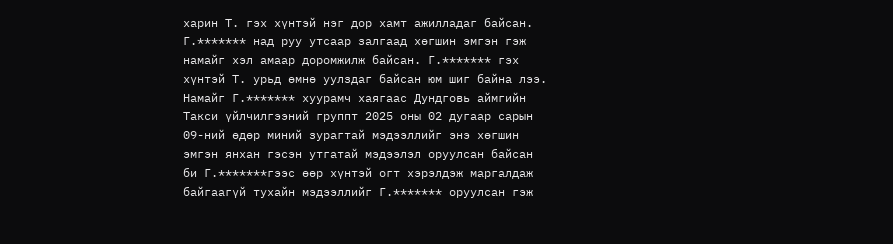харин Т. гэх хүнтэй нэг дор хамт ажилладаг байсан. Г.******* над руу утсаар залгаад хөгшин эмгэн гэж намайг хэл амаар доромжилж байсан. Г.******* гэх хүнтэй Т. урьд өмнө уулздаг байсан юм шиг байна лээ. Намайг Г.******* хуурамч хаягаас Дундговь аймгийн Такси үйлчилгээний группт 2025 оны 02 дугаар сарын 09-ний өдөр миний зурагтай мэдээллийг энэ хөгшин эмгэн янхан гэсэн утгатай мэдээлэл оруулсан байсан би Г.*******гээс өөр хүнтэй огт хэрэлдэж маргалдаж байгаагүй тухайн мэдээллийг Г.******* оруулсан гэж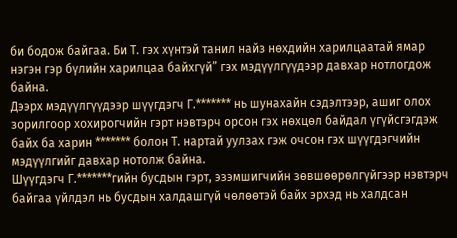би бодож байгаа. Би Т. гэх хүнтэй танил найз нөхдийн харилцаатай ямар нэгэн гэр бүлийн харилцаа байхгүй” гэх мэдүүлгүүдээр давхар нотлогдож байна.
Дээрх мэдүүлгүүдээр шүүгдэгч Г.******* нь шунахайн сэдэлтээр, ашиг олох зорилгоор хохирогчийн гэрт нэвтэрч орсон гэх нөхцөл байдал үгүйсгэгдэж байх ба харин ******* болон Т. нартай уулзах гэж очсон гэх шүүгдэгчийн мэдүүлгийг давхар нотолж байна.
Шүүгдэгч Г.*******гийн бусдын гэрт, эзэмшигчийн зөвшөөрөлгүйгээр нэвтэрч байгаа үйлдэл нь бусдын халдашгүй чөлөөтэй байх эрхэд нь халдсан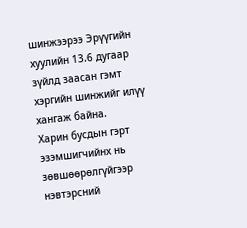шинжээрээ Эрүүгийн хуулийн 13.6 дугаар зүйлд заасан гэмт хэргийн шинжийг илүү хангаж байна.
Харин бусдын гэрт эзэмшигчийнх нь зөвшөөрөлгүйгээр нэвтэрсний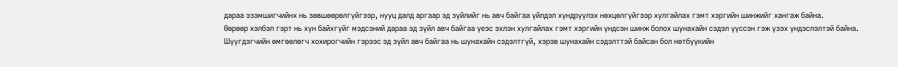дараа эзэмшигчийнх нь зөвшөөрөлгүйгээр, нууц далд аргаар эд зүйлийг нь авч байгаа үйлдэл хүндрүүлэх нөхцөлгүйгээр хулгайлах гэмт хэргийн шинжийг хангаж байна.
Өөрөөр хэлбэл гэрт нь хүн байхгүйг мэдсэний дараа эд зүйл авч байгаа үеэс эхлэн хулгайлах гэмт хэргийн үндсэн шинж болох шунахайн сэдэл үүссэн гэж үзэх үндэслэлтэй байна.
Шүүгдэгчийн өмгөөлөгч хохирогчийн гэрээс эд зүйл авч байгаа нь шунахайн сэдэлтгүй, хэрэв шунахайн сэдэлттэй байсан бол нөтбүүкийн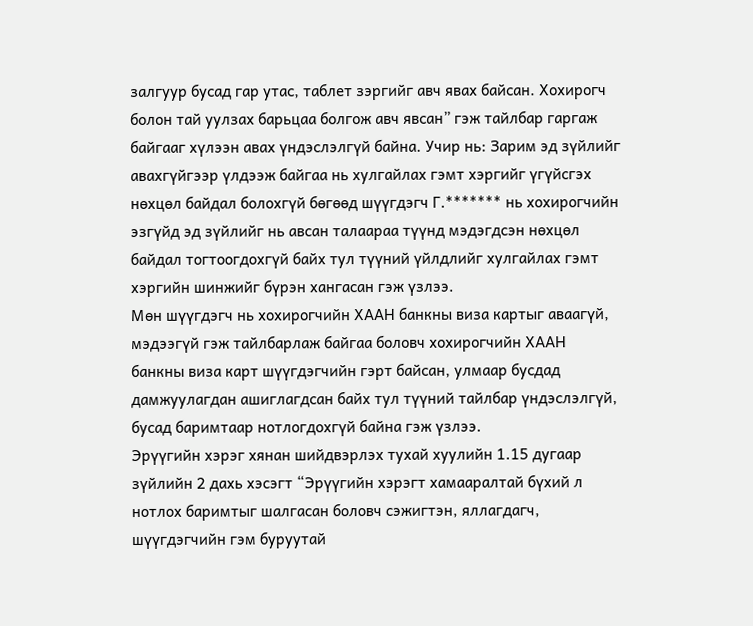залгуур бусад гар утас, таблет зэргийг авч явах байсан. Хохирогч болон тай уулзах барьцаа болгож авч явсан” гэж тайлбар гаргаж байгааг хүлээн авах үндэслэлгүй байна. Учир нь: Зарим эд зүйлийг авахгүйгээр үлдээж байгаа нь хулгайлах гэмт хэргийг үгүйсгэх нөхцөл байдал болохгүй бөгөөд шүүгдэгч Г.******* нь хохирогчийн эзгүйд эд зүйлийг нь авсан талаараа түүнд мэдэгдсэн нөхцөл байдал тогтоогдохгүй байх тул түүний үйлдлийг хулгайлах гэмт хэргийн шинжийг бүрэн хангасан гэж үзлээ.
Мөн шүүгдэгч нь хохирогчийн ХААН банкны виза картыг аваагүй, мэдээгүй гэж тайлбарлаж байгаа боловч хохирогчийн ХААН банкны виза карт шүүгдэгчийн гэрт байсан, улмаар бусдад дамжуулагдан ашиглагдсан байх тул түүний тайлбар үндэслэлгүй, бусад баримтаар нотлогдохгүй байна гэж үзлээ.
Эрүүгийн хэрэг хянан шийдвэрлэх тухай хуулийн 1.15 дугаар зүйлийн 2 дахь хэсэгт “Эрүүгийн хэрэгт хамааралтай бүхий л нотлох баримтыг шалгасан боловч сэжигтэн, яллагдагч, шүүгдэгчийн гэм буруутай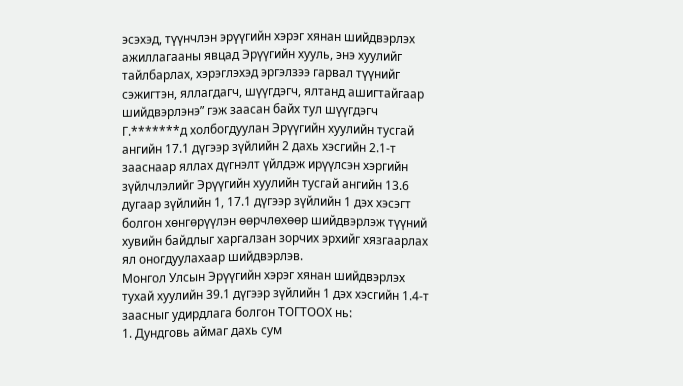эсэхэд, түүнчлэн эрүүгийн хэрэг хянан шийдвэрлэх ажиллагааны явцад Эрүүгийн хууль, энэ хуулийг тайлбарлах, хэрэглэхэд эргэлзээ гарвал түүнийг сэжигтэн, яллагдагч, шүүгдэгч, ялтанд ашигтайгаар шийдвэрлэнэ” гэж заасан байх тул шүүгдэгч Г.*******д холбогдуулан Эрүүгийн хуулийн тусгай ангийн 17.1 дүгээр зүйлийн 2 дахь хэсгийн 2.1-т зааснаар яллах дүгнэлт үйлдэж ирүүлсэн хэргийн зүйлчлэлийг Эрүүгийн хуулийн тусгай ангийн 13.6 дугаар зүйлийн 1, 17.1 дүгээр зүйлийн 1 дэх хэсэгт болгон хөнгөрүүлэн өөрчлөхөөр шийдвэрлэж түүний хувийн байдлыг харгалзан зорчих эрхийг хязгаарлах ял оногдуулахаар шийдвэрлэв.
Монгол Улсын Эрүүгийн хэрэг хянан шийдвэрлэх тухай хуулийн 39.1 дүгээр зүйлийн 1 дэх хэсгийн 1.4-т заасныг удирдлага болгон ТОГТООХ нь:
1. Дундговь аймаг дахь сум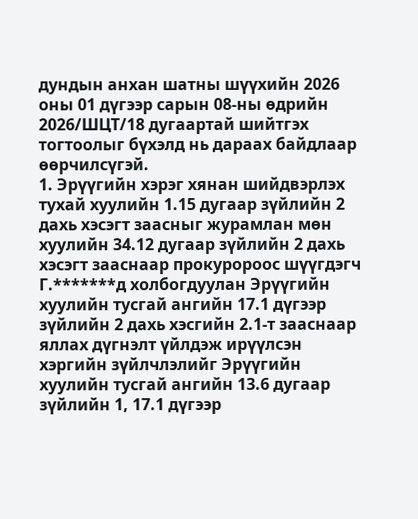дундын анхан шатны шүүхийн 2026 оны 01 дүгээр сарын 08-ны өдрийн 2026/ШЦТ/18 дугаартай шийтгэх тогтоолыг бүхэлд нь дараах байдлаар өөрчилсүгэй.
1. Эрүүгийн хэрэг хянан шийдвэрлэх тухай хуулийн 1.15 дугаар зүйлийн 2 дахь хэсэгт заасныг журамлан мөн хуулийн 34.12 дугаар зүйлийн 2 дахь хэсэгт зааснаар прокуророос шүүгдэгч Г.*******д холбогдуулан Эрүүгийн хуулийн тусгай ангийн 17.1 дүгээр зүйлийн 2 дахь хэсгийн 2.1-т зааснаар яллах дүгнэлт үйлдэж ирүүлсэн хэргийн зүйлчлэлийг Эрүүгийн хуулийн тусгай ангийн 13.6 дугаар зүйлийн 1, 17.1 дүгээр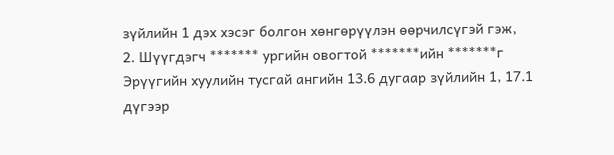зүйлийн 1 дэх хэсэг болгон хөнгөрүүлэн өөрчилсүгэй гэж,
2. Шүүгдэгч ******* ургийн овогтой *******ийн *******г Эрүүгийн хуулийн тусгай ангийн 13.6 дугаар зүйлийн 1, 17.1 дүгээр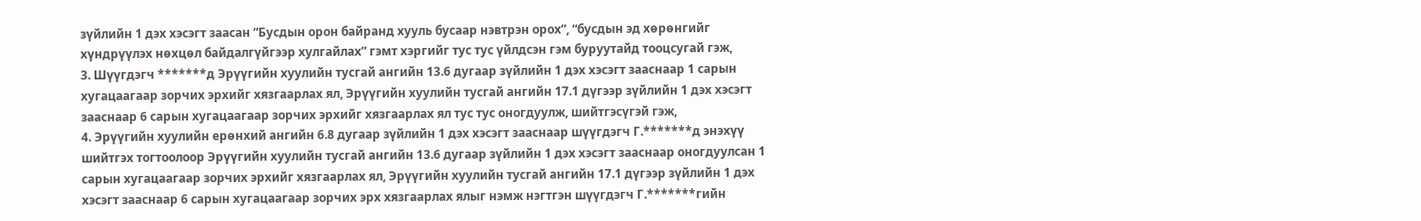зүйлийн 1 дэх хэсэгт заасан “Бусдын орон байранд хууль бусаар нэвтрэн орох”, “бусдын эд хөрөнгийг хүндрүүлэх нөхцөл байдалгүйгээр хулгайлах” гэмт хэргийг тус тус үйлдсэн гэм буруутайд тооцсугай гэж,
3. Шүүгдэгч *******д Эрүүгийн хуулийн тусгай ангийн 13.6 дугаар зүйлийн 1 дэх хэсэгт зааснаар 1 сарын хугацаагаар зорчих эрхийг хязгаарлах ял, Эрүүгийн хуулийн тусгай ангийн 17.1 дүгээр зүйлийн 1 дэх хэсэгт зааснаар 6 сарын хугацаагаар зорчих эрхийг хязгаарлах ял тус тус оногдуулж, шийтгэсүгэй гэж,
4. Эрүүгийн хуулийн ерөнхий ангийн 6.8 дугаар зүйлийн 1 дэх хэсэгт зааснаар шүүгдэгч Г.*******д энэхүү шийтгэх тогтоолоор Эрүүгийн хуулийн тусгай ангийн 13.6 дугаар зүйлийн 1 дэх хэсэгт зааснаар оногдуулсан 1 сарын хугацаагаар зорчих эрхийг хязгаарлах ял, Эрүүгийн хуулийн тусгай ангийн 17.1 дүгээр зүйлийн 1 дэх хэсэгт зааснаар 6 сарын хугацаагаар зорчих эрх хязгаарлах ялыг нэмж нэгтгэн шүүгдэгч Г.*******гийн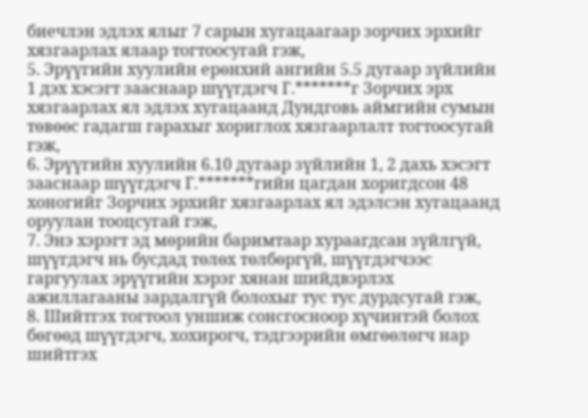биечлэн эдлэх ялыг 7 сарын хугацаагаар зорчих эрхийг хязгаарлах ялаар тогтоосугай гэж,
5. Эрүүгийн хуулийн ерөнхий ангийн 5.5 дугаар зүйлийн 1 дэх хэсэгт зааснаар шүүгдэгч Г.*******г Зорчих эрх хязгаарлах ял эдлэх хугацаанд Дундговь аймгийн сумын төвөөс гадагш гарахыг хориглох хязгаарлалт тогтоосугай гэж,
6. Эрүүгийн хуулийн 6.10 дугаар зүйлийн 1, 2 дахь хэсэгт зааснаар шүүгдэгч Г.*******гийн цагдан хоригдсон 48 хоногийг Зорчих эрхийг хязгаарлах ял эдэлсэн хугацаанд оруулан тооцсугай гэж,
7. Энэ хэрэгт эд мөрийн баримтаар хураагдсан зүйлгүй, шүүгдэгч нь бусдад төлөх төлбөргүй, шүүгдэгчээс гаргуулах эрүүгийн хэрэг хянан шийдвэрлэх ажиллагааны зардалгүй болохыг тус тус дурдсугай гэж,
8. Шийтгэх тогтоол уншиж сонсгосноор хүчинтэй болох бөгөөд шүүгдэгч, хохирогч, тэдгээрийн өмгөөлөгч нар шийтгэх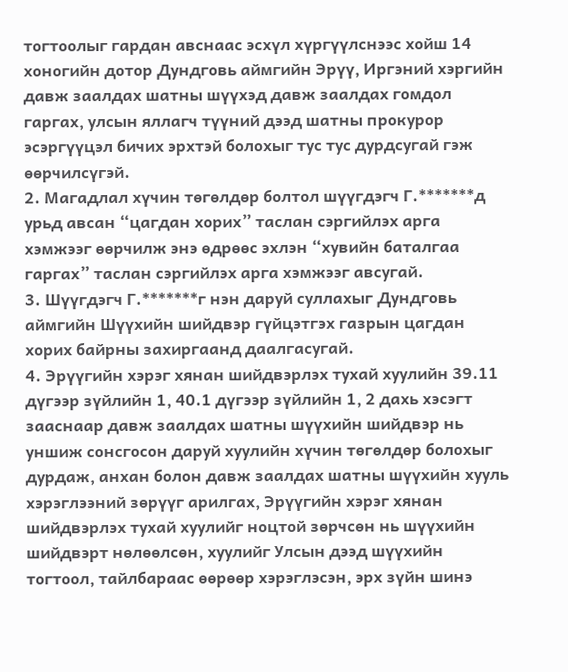тогтоолыг гардан авснаас эсхүл хүргүүлснээс хойш 14 хоногийн дотор Дундговь аймгийн Эрүү, Иргэний хэргийн давж заалдах шатны шүүхэд давж заалдах гомдол гаргах, улсын яллагч түүний дээд шатны прокурор эсэргүүцэл бичих эрхтэй болохыг тус тус дурдсугай гэж өөрчилсүгэй.
2. Магадлал хүчин төгөлдөр болтол шүүгдэгч Г.*******д урьд авсан “цагдан хорих” таслан сэргийлэх арга хэмжээг өөрчилж энэ өдрөөс эхлэн “хувийн баталгаа гаргах” таслан сэргийлэх арга хэмжээг авсугай.
3. Шүүгдэгч Г.*******г нэн даруй суллахыг Дундговь аймгийн Шүүхийн шийдвэр гүйцэтгэх газрын цагдан хорих байрны захиргаанд даалгасугай.
4. Эрүүгийн хэрэг хянан шийдвэрлэх тухай хуулийн 39.11 дүгээр зүйлийн 1, 40.1 дүгээр зүйлийн 1, 2 дахь хэсэгт зааснаар давж заалдах шатны шүүхийн шийдвэр нь уншиж сонсгосон даруй хуулийн хүчин төгөлдөр болохыг дурдаж, анхан болон давж заалдах шатны шүүхийн хууль хэрэглээний зөрүүг арилгах, Эрүүгийн хэрэг хянан шийдвэрлэх тухай хуулийг ноцтой зөрчсөн нь шүүхийн шийдвэрт нөлөөлсөн, хуулийг Улсын дээд шүүхийн тогтоол, тайлбараас өөрөөр хэрэглэсэн, эрх зүйн шинэ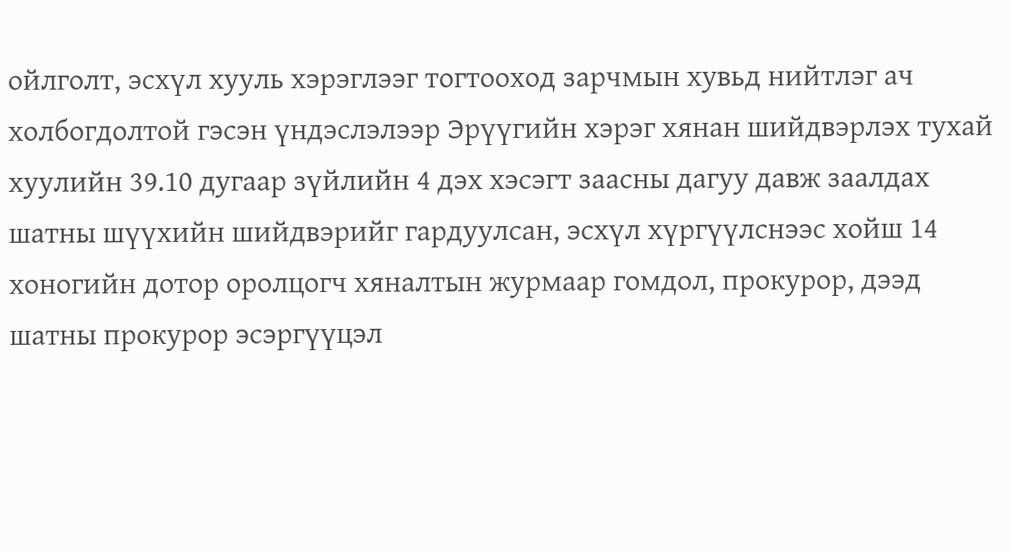ойлголт, эсхүл хууль хэрэглээг тогтооход зарчмын хувьд нийтлэг ач холбогдолтой гэсэн үндэслэлээр Эрүүгийн хэрэг хянан шийдвэрлэх тухай хуулийн 39.10 дугаар зүйлийн 4 дэх хэсэгт заасны дагуу давж заалдах шатны шүүхийн шийдвэрийг гардуулсан, эсхүл хүргүүлснээс хойш 14 хоногийн дотор оролцогч хяналтын журмаар гомдол, прокурор, дээд шатны прокурор эсэргүүцэл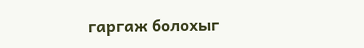гаргаж болохыг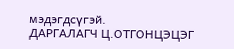мэдэгдсүгэй.
ДАРГАЛАГЧ Ц.ОТГОНЦЭЦЭГ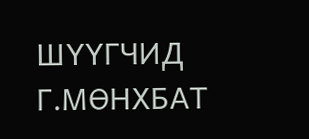ШҮҮГЧИД Г.МӨНХБАТ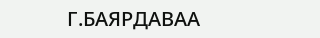Г.БАЯРДАВАА